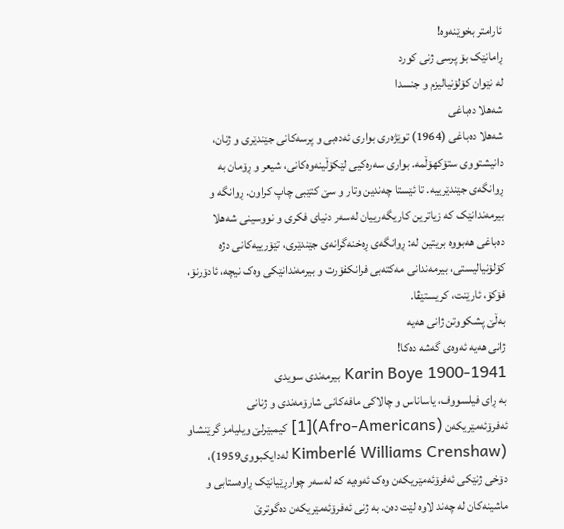ئارامتر بخوێنەوە!
ڕامانێک بۆ پرسی ژنی کورد
لە نێوان کۆلۆنیالیزم و جنسدا
شەهلا دەباغی
شەهلا دەباغی (1964) توێژەری بواری ئەدەبی و پرسەکانی جێندێری و ژنان، دانیشتووی ستۆکهۆڵمە. بواری سەرەکیی لێکۆڵینەوەکانی، شیعر و ڕۆمان بە ڕوانگەی جێندێرییە. تا ئێستا چەندین وتار و سێ کتێبی چاپ کراون. ڕوانگە و بیرمەندانێک کە زیاترین کاریگەرییان لەسەر دنیای فکری و نووسینی شەهلا دەباغی هەبووە بریتین لە: ڕوانگەی ڕەخنەگرانەی جێندێری، تێۆرییەکانی دژە کۆلۆنیالیستی، بیرمەندانی مەکتەبی فرانکفۆرت و بیرمەندانێکی وەک نیچە، ئادۆرنۆ، فۆکۆ، ئارێنت، کریستێڤا.
بەڵێ پشکووتن ژانی هەیە
ژانی هەیە ئەوەی گەشە دەکا!
Karin Boye 1900-1941 بیرمەندی سویدی
بە ڕای فیلسووف، یاساناس و چالاکی مافەکانی شارۆمەندی و ژنانی ئەفرۆئەمێریکەن (Afro-Americans)[1] کیمبێرلێ ویلیامز گرێنشاو (Kimberlé Williams Crenshaw لەدایکبووی1959)، دۆخی ژنێکی ئەفرۆئەمێریکەن وەک ئەوەیە کە لەسەر چوارڕێیانێک ڕاوەستابی و ماشینەکان لە چەند لاوە لێت دەن. بە ژنی ئەفرۆئەمێریکەن دەگوترێ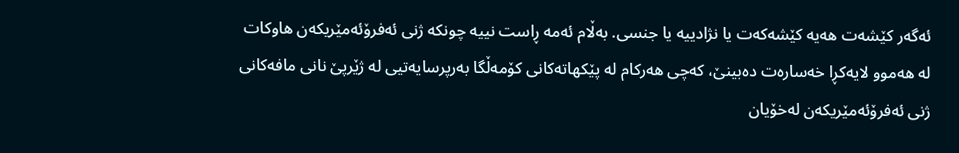ئەگەر کێشەت هەیە کێشەکەت یا نژادییە یا جنسی. بەڵام ئەمە ڕاست نییە چونکە ژنی ئەفرۆئەمێریکەن هاوکات لە هەموو لایەکڕا خەسارەت دەبینێ، کەچی هەرکام لە پێکهاتەکانی کۆمەڵگا بەرپرسایەتیی لە ژێرپێ نانی مافەکانی ژنی ئەفرۆئەمێریکەن لەخۆیان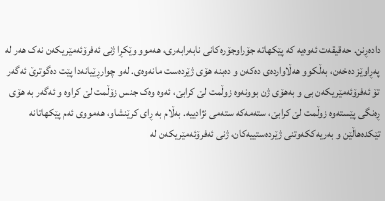دادەڕنن. حەقیقەت ئەوەیە کە پێکهاتە جۆراوجۆرەکانی نابەرابەری، هەموو وێکڕا ژنی ئەفرۆئەمێریکەن نەک هەر لە پەڕاوێز دەخەن، بەڵکوو هەڵاواردەی دەکەن و دەبنە هۆی ژێردەست مانەوەی. لەو چوارڕێیانەدا پێت دەگوترێ ئەگەر تۆ ئەفرۆئەمێریکەن بی و بەهۆی ژن بوونەوە زوڵمت لێ کرابێ، ئەوە وەک جنس زۆڵمت لێ کراوە و ئەگەر بە هۆی ڕەنگی پێستەوە زوڵمت لێ کرابێ، ستەمەکە ستەمی نژادییە. بەڵام بە ڕای کرێنشاو، هەمووی ئەم پێکهاتانە تێکدەهاڵێن و بەریەککەوتنی ژێردەستییەکان، ژنی ئەفرۆئەمێریکەن لە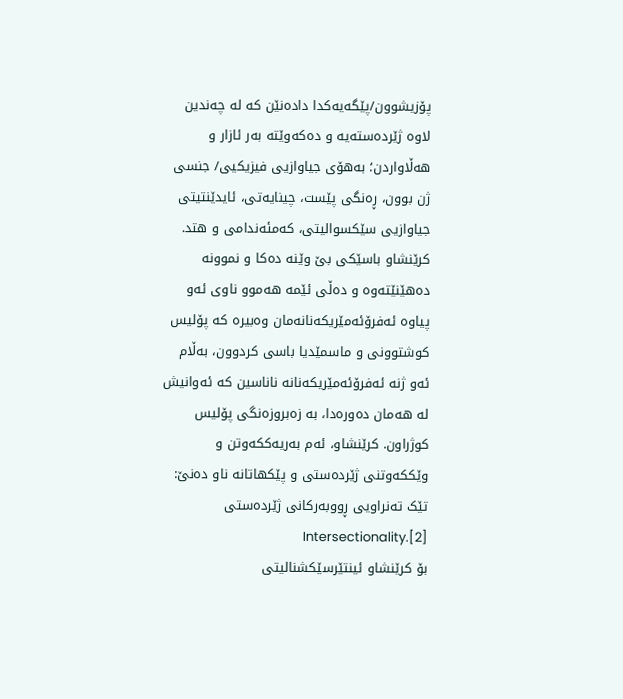پۆزیشوون/پێگەیەکدا دادەنێن کە لە چەندین لاوە ژێردەستەیە و دەکەوێتە بەر ئازار و هەڵاواردن؛ بەهۆی جیاوازیی فیزیکیی/ جنسی ژن بوون، ڕەنگی پێست، چینایەتی، ئایدێنتیتی جیاوازیی سێکسوالیتی، کەمئەندامی و هتد. کرێنشاو باسێکی بێ وێنە دەکا و نموونە دەهێنێتەوە و دەڵی ئێمە هەموو ناوی ئەو پیاوە ئەفرۆئەمێریکەنانەمان وەبیرە کە پۆلیس کوشتوونی و ماسمێدیا باسی کردوون، بەڵام ئەو ژنە ئەفرۆئەمێریکەنانە ناناسین کە ئەوانیش لە هەمان دەورەدا، بە زەبروزەنگی پۆلیس کوژراون. کرێنشاو، ئەم بەریەککەوتن و وێککەوتنی ژێردەستی و پێکهاتانە ناو دەنێ: تێک تەنراویی ڕووبەرکانی ژێردەستی Intersectionality.[2]
بۆ کرێنشاو ئینتێرسێکشنالیتی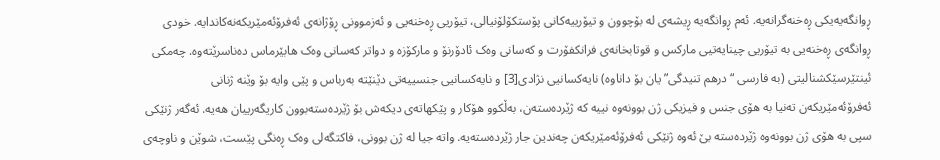ڕوانگەیەیکی ڕەخنەگرانەیە. ئەم ڕوانگەیە ڕیشەی لە بۆچوون و تیۆرییەکانی پۆستکۆلۆنیالی، تیۆریی ڕەخنەیی و ئەزموونی ڕۆژانەی ئەفرۆئەمێریکەنەکاندایە. خودی ڕوانگەی ڕەخنەیی بە تیۆریی چینایەتیی مارکس و قوتابخانەی فرانکفۆرت و کەسانی وەک ئادۆرنۆ و مارکۆزە و دواتر کەسانی وەک هابێرماس دەناسرێتەوە. چەمکی ئینتێرسێکشنالیتی (بە فارسی “درهم تنیدگی”یان بۆ داناوە) نایەکسانیی نژادی[3] و نایەکسانیی جنسییەتی دێنێتە بەرباس و پێی وایە بۆ وێنە ژنانی ئەفرۆئەمێریکەن تەنیا بە هۆی جنس و فیزیکی ژن بوونەوە نییە کە ژێردەستەن، بەڵکوو هۆکار و پێکهاتەی دیکەش بۆ ژێردەستەبوون کاریگەرییان هەیە. ئەگەر ژنێکی سپی بە هۆی ژن بوونەوە ژێردەستە بێ ئەوە ژنێکی ئەفرۆئەمێریکەن چەندین جار ژێردەستەیە. واتە جیا لە ژن بوونی، فاکتگەلی وەک ڕەنگی پێست، شوێن و ناوچەی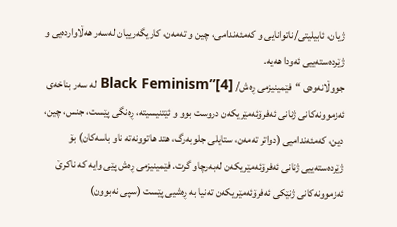ژیان، ئابیلیتی/ناتوانایی و کەمئەندامی، چین و تەمەن، کاریگەرییان لەسەر هەڵاواردەیی و ژێردەستەییی ئەودا هەیە.
جووڵانەوەی “فێمینیزمی ڕەش/ Black Feminism”[4] لە سەر بناخەی ئەزموونەکانی ژنانی ئەفرۆئەمێریکەن دروست بوو و ئێتنیسیتە، ڕەنگی پێست، جنس، چین، دین، کەمئەندامیی (دواتر تەمەن، ستایلی جلوبەرگ، هتد هاتوونەتە ناو باسەکان) بۆ ژێردەستەییی ژنانی ئەفرۆئەمێریکەن لەبەرچاو گرت. فێمینیزمی ڕەش پێی وایە کە ناکرێ ئەزموونەکانی ژنێکی ئەفرۆئەمێریکەن تەنیا بە ڕەشیی پێست (سپی نەبوون)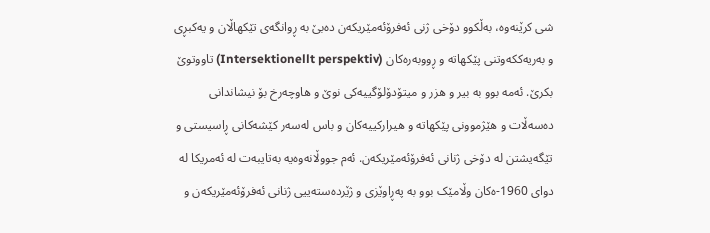شی کرێنەوە، بەڵکوو دۆخی ژنی ئەفرۆئەمێریکەن دەبێ بە ڕوانگەی تێکهاڵان و یەکبڕی و بەریەککەوتنی پێکهاتە و ڕووبەرەکان (Intersektionellt perspektiv) تاووتوێ بکرێ. ئەمە بوو بە بیر و هزر و میتۆدۆلۆگییەکی نوێ و هاوچەرخ بۆ نیشاندانی دەسەڵات و هێژموونی پێکهاتە و هیرارکییەکان و باس لەسەر کێشەکانی ڕاسیستی و تێگەیشتن لە دۆخی ژنانی ئەفرۆئەمێریکەن. ئەم جووڵانەوەیە بەتایبەت لە ئەمریکا لە دوای 1960-ەکان وڵامێک بوو بە پەڕاوێزی و ژێردەستەییی ژنانی ئەفرۆئەمێریکەن و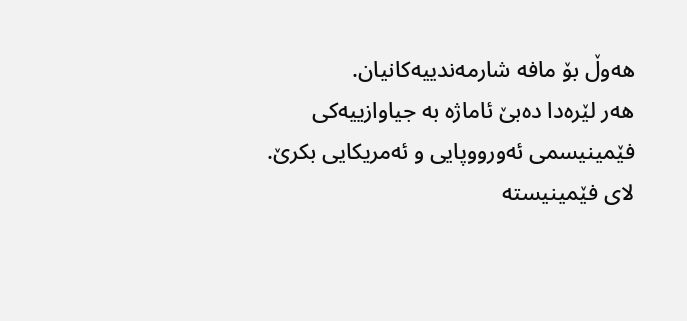هەوڵ بۆ مافە شارمەندییەکانیان.
هەر لێرەدا دەبێ ئاماژە بە جیاوازییەکی فێمینیسمی ئەورووپایی و ئەمریکایی بکرێ. لای فێمینیستە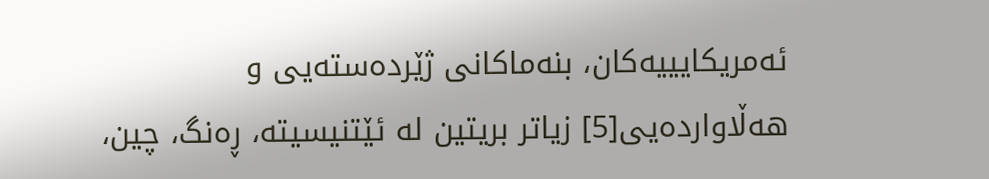ئەمریکایییەکان، بنەماکانی ژێردەستەیی و هەڵاواردەیی[5] زیاتر بریتین لە ئێتنیسیتە، ڕەنگ، چین،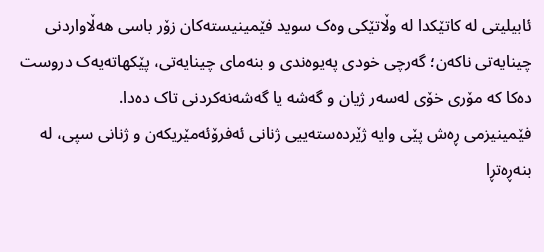ئابیلیتی لە کاتێکدا لە وڵاتێکی وەک سوید فێمینیستەکان زۆر باسی هەڵاواردنی چینایەتی ناکەن؛ گەرچی خودی پەیوەندی و بنەمای چینایەتی، پێکهاتەیەک دروست دەکا کە مۆری خۆی لەسەر ژیان و گەشە یا گەشەنەکردنی تاک دەدا.
فێمینیزمی ڕەش پێی وایە ژێردەستەییی ژنانی ئەفرۆئەمێریکەن و ژنانی سپی، لە بنەڕەتڕا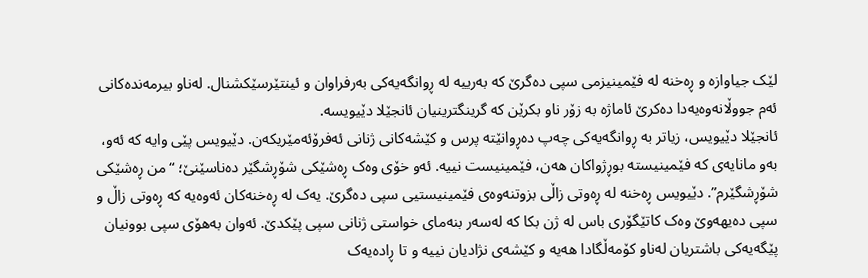لێک جیاوازە و ڕەخنە لە فێمینیزمی سپی دەگرێ کە بەرییە لە ڕوانگەیەکی بەرفراوان و ئینتێرسێکشنال. لەناو بیرمەندەکانی ئەم جووڵانەوەیەدا دەکرێ ئاماژە بە زۆر ناو بکرێن کە گرینگترینیان ئانجێلا دێیویسە.
ئانجێلا دێیویس، زیاتر بە ڕوانگەیەکی چەپ دەڕوانێتە پرس و کێشەکانی ژنانی ئەفرۆئەمێریکەن. دێیویس پێی وایە کە ئەو، بەو مانایەی کە فێمینیستە بوڕژواکان هەن، فێمینیست نییە. ئەو خۆی وەک ڕەشێکی شۆڕشگێر دەناسێنێ؛ “من ڕەشێکی شۆڕشگێرم”. دێیویس ڕەخنە لە ڕەوتی زاڵی بزوتنەوەی فێمینیستیی سپی دەگرێ. یەک لە ڕەخنەکان ئەوەیە کە ڕەوتی زاڵ و سپی دەیهەوێ وەک کاتێگۆری باس لە ژن بکا کە لەسەر بنەمای خواستی ژنانی سپی پێکدێ. ئەوان بەهۆی سپی بوونیان پێگەیەکی باشتریان لەناو کۆمەڵگادا هەیە و کێشەی نژادیان نییە و تا ڕادەیەک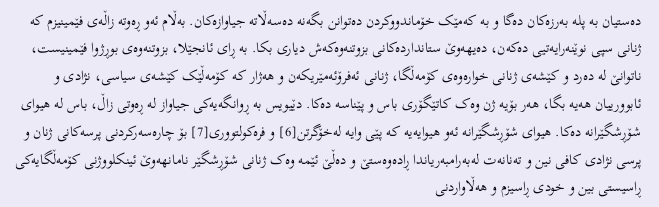دەستیان بە پلە بەرزەکان دەگا و بە کەمێک خۆماندووکردن دەتوانن بگەنە دەسەڵاتە جیاوازەکان. بەڵام ئەو ڕەوتە زاڵەی فێمینیزم کە ژنانی سپی نوێنەرایەتیی دەکەن، دەیهەوێ ستانداردەکانی بزوتنەوەکەش دیاری بکا. بە ڕای ئانجێلا، بزوتنەوەی بوڕژوا فێمینیست، ناتوانێ لە دەرد و کێشەی ژنانی خوارەوەی کۆمەڵگا، ژنانی ئەفرۆئەمێریکەن و هەژار کە کۆمەڵێک کێشەی سیاسی، نژادی و ئابوورییان هەیە بگا، هەر بۆیە ژن وەک کاتێگۆری باس و پێناسە دەکا. دێیویس بە ڕوانگەیەکی جیاواز لە ڕەوتی زاڵ، باس لە هیوای شۆڕشگێرانە دەکا. هیوای شۆڕشگێرانە ئەو هیوایەیە کە پێی وایە لەخۆگرتن[6] و فرەکولتووری[7] بۆ چارەسەرکردنی پرسەکانی ژنان و پرسی نژادی کافی نین و تەنانەت لەبەرامبەریاندا ڕادەوەستێ و دەڵێ ئێمە وەک ژنانی شۆڕشگێر نامانهەوێ ئینکلووژنی کۆمەڵگایەکی ڕاسیستی بین و خودی ڕاسیزم و هەڵاواردنی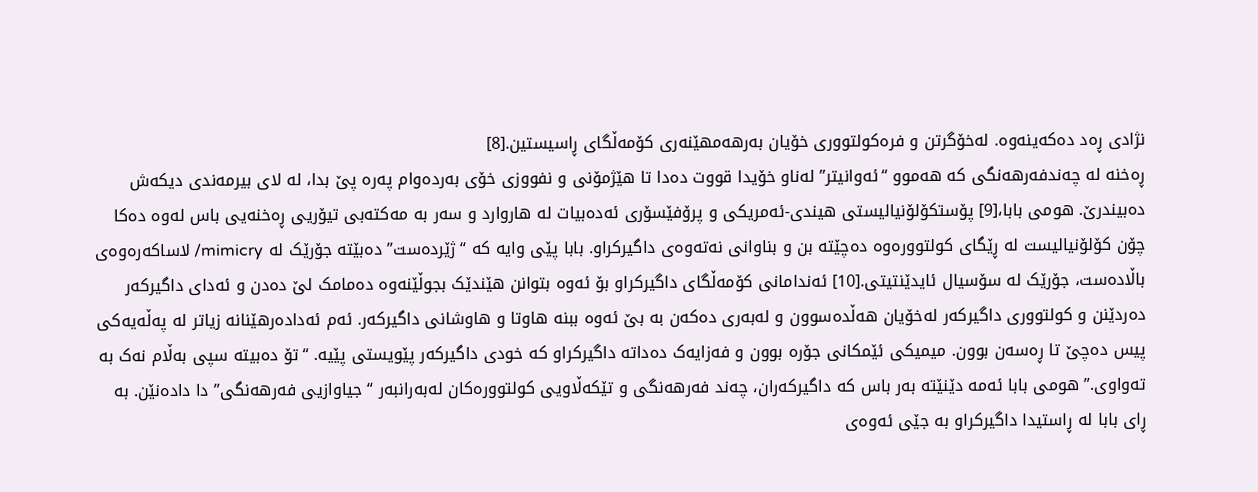نژادی ڕەد دەکەینەوە. لەخۆگرتن و فرەکولتووری خۆیان بەرهەمهێنەری کۆمەڵگای ڕاسیستین.[8]
ڕەخنە لە چەندفەرهەنگی کە هەموو “ئەوانیتر” لەناو خۆیدا قووت دەدا تا هێژمۆنی و نفووزی خۆی بەردەوام پەرە پێ بدا، لە لای بیرمەندی دیکەش دەبیندرێ. هومی بابا،[9] پۆستکۆلۆنیالیستی هیندی-ئەمریکی و پرۆفێسۆری ئەدەبیات لە هاروارد و سەر بە مەکتەبی تیۆریی ڕەخنەیی باس لەوە دەکا چۆن کۆلۆنیالیست لە ڕێگای کولتوورەوە دەچێتە بن و بناوانی نەتەوەی داگیرکراو. بابا پێی وایە کە “ژێردەست” دەبێتە جۆرێک لە mimicry/ لاساکەرەوەی باڵادەست، جۆرێک لە سۆسیال ئایدێنتیتی.[10] ئەندامانی کۆمەڵگای داگیرکراو بۆ ئەوە بتوانن هێندێک بجوڵێنەوە دەمامک لێ دەدن و ئەدای داگیرکەر دەردێنن و کولتووری داگیرکەر لەخۆیان هەڵدەسوون و لەبەری دەکەن بە بێ ئەوە ببنە هاوتا و هاوشانی داگیرکەر. ئەم ئەدادەرهێنانە زیاتر لە پەڵەیەکی پیس دەچێ تا ڕەسەن بوون. میمیکی ئێمکانی جۆرە بوون و فەزایەک دەداتە داگیرکراو کە خودی داگیرکەر پێویستی پێیە. “تۆ دەبیتە سپی بەڵام نەک بە تەواوی.” هومی بابا ئەمە دێنێتە بەر باس کە داگیرکەران، چەند فەرهەنگی و تێکەڵاویی کولتوورەکان لەبەرانبەر “جیاوازیی فەرهەنگی”دا دادەنێن. بە ڕای بابا لە ڕاستیدا داگیرکراو بە جێی ئەوەی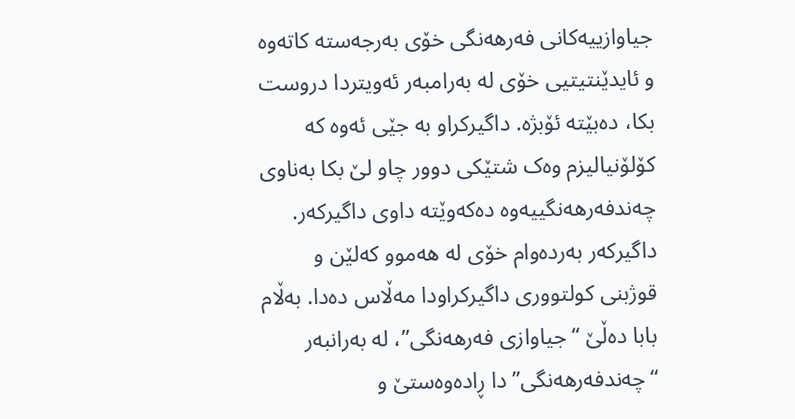جیاوازییەکانی فەرهەنگی خۆی بەرجەستە کاتەوە و ئایدێنتیتیی خۆی لە بەرامبەر ئەویتردا دروست بکا، دەبێتە ئۆبژە. داگیرکراو بە جێی ئەوە کە کۆلۆنیالیزم وەک شتێکی دوور چاو لێ بکا بەناوی چەندفەرهەنگییەوە دەکەوێتە داوی داگیرکەر. داگیرکەر بەردەوام خۆی لە هەموو کەلێن و قوژبنی کولتووری داگیرکراودا مەڵاس دەدا. بەڵام بابا دەڵێ “جیاوازی فەرهەنگی”، لە بەرانبەر “چەندفەرهەنگی”دا ڕادەوەستێ و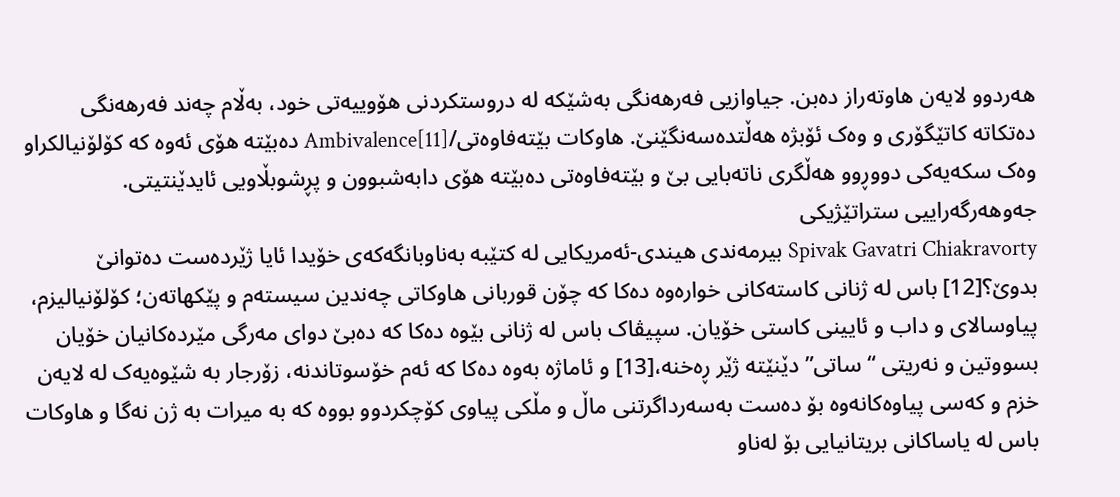هەردوو لایەن هاوتەراز دەبن. جیاوازیی فەرهەنگی بەشێکە لە دروستکردنی هۆوییەتی خود، بەڵام چەند فەرهەنگی دەتکاتە کاتێگۆری و وەک ئۆبژە هەڵتدەسەنگێنێ. هاوکات بێتەفاوەتی/Ambivalence[11] دەبێتە هۆی ئەوە کە کۆلۆنیالکراو وەک سکەیەکی دووڕوو هەڵگری ناتەبایی بێ و بێتەفاوەتی دەبێتە هۆی دابەشبوون و پڕشوبڵاویی ئایدێنتیتی.
جەوهەرگەراییی ستراتێژیکی
Spivak Gavatri Chiakravorty بیرمەندی هیندی-ئەمریکایی لە کتێبە بەناوبانگەکەی خۆیدا ئایا ژێردەست دەتوانێ بدوێ؟[12] باس لە ژنانی کاستەکانی خوارەوە دەکا کە چۆن قوربانی هاوکاتی چەندین سیستەم و پێکهاتەن؛ کۆلۆنیالیزم، پیاوسالای و داب و ئایینی کاستی خۆیان. سپیڤاک باس لە ژنانی بێوە دەکا کە دەبێ دوای مەرگی مێردەکانیان خۆیان بسووتین و نەریتی “ساتی” دێنێتە ژێر ڕەخنە،[13] و ئاماژە بەوە دەکا کە ئەم خۆسوتاندنە، زۆرجار بە شێوەیەک لە لایەن خزم و کەسی پیاوەکانەوە بۆ دەست بەسەرداگرتنی ماڵ و مڵکی پیاوی کۆچکردوو بووە کە بە میرات بە ژن نەگا و هاوکات باس لە یاساکانی بریتانیایی بۆ لەناو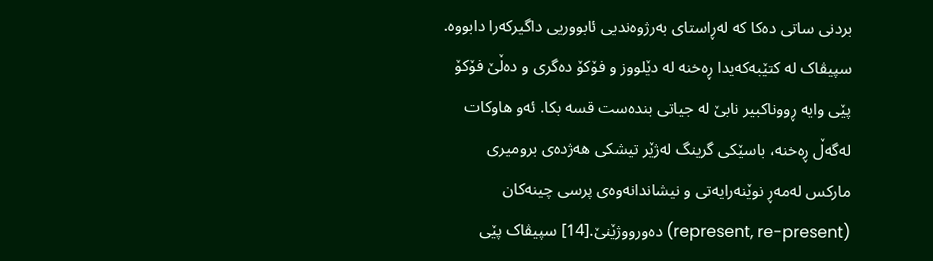بردنی ساتی دەکا کە لەڕاستای بەرژوەندیی ئابووریی داگیرکەرا دابووە. سپیڤاک لە کتێبەکەیدا ڕەخنە لە دێلووز و فۆکۆ دەگری و دەڵێ فۆکۆ پێی وایە ڕووناکبیر نابێ لە جیاتی بندەست قسە بکا. ئەو هاوکات لەگەڵ ڕەخنە، باسێکی گرینگ لەژێر تیشکی هەژدەی برومیری مارکس لەمەڕ نوێنەرایەتی و نیشاندانەوەی پرسی چینەکان (represent, re-present) دەورووژێنێ.[14] سپیڤاک پێی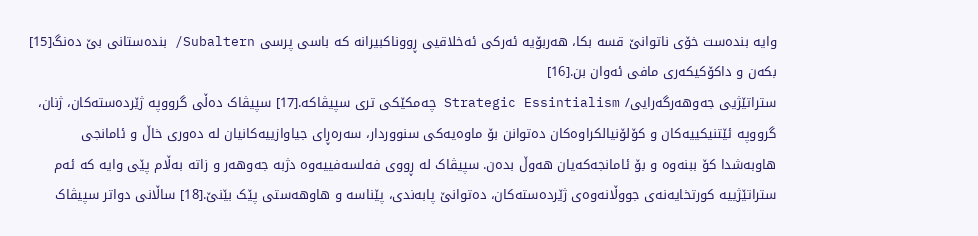وایە بندەست خۆی ناتوانێ قسە بکا، هەربۆیە ئەرکی ئەخلاقیی ڕووناکبیرانە کە باسی پرسی Subaltern/ بندەستانی بێ دەنگ[15] بکەن و داکۆکیکەری مافی ئەوان بن.[16]
ستراتێژیی جەوهەرگەرایی/ Strategic Essintialism چەمکێکی تری سپیڤاکە.[17] سپیڤاک دەڵی گرووپە ژێردەستەکان، ژنان، گرووپە ئێتنیکییەکان و کۆلۆنیالکراوەکان دەتوانن بۆ ماوەیەکی سنووردار، سەرەڕای جیاوازییەکانیان لە دەوری خاڵ و ئامانجی هاوبەشدا کۆ ببنەوە و بۆ ئامانجەکەیان هەوڵ بدەن. سپیڤاک لە ڕووی فەلسەفییەوە دژبە جەوهەر و زاتە بەڵام پێی وایە کە ئەم ستراتێژییە کورتخایەنەی جووڵانەوەی ژێردەستەکان، دەتوانێ پابەندی، پێناسە و هاوهەستی پێک بێنێ.[18] ساڵانی دواتر سپیڤاک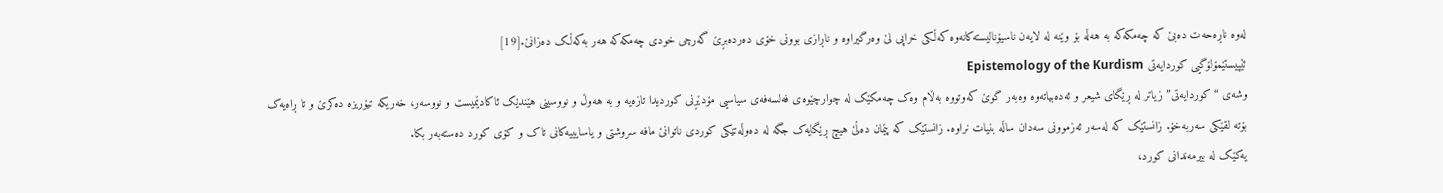لەوە ناڕەحەت دەبێ کە چەمکەکە بە هەڵە بۆ وێنە لە لایەن ناسیۆنالیستەکانەوە کەڵکی خراپی لێ وەرگیراوە و ناڕازی بوونی خۆی دەردەبڕێ گەرچی خودی چەمکەکە هەر بەکەڵک دەزانێ.[19]
ئێپیستێمۆلۆگیی کوردایەتی Epistemology of the Kurdism
وشەی “کوردایەتی” زیاتر لە ڕێگای شیعر و ئەدەبیاتەوە وەبەر گوێ کەوتووە بەڵام وەک چەمکێک لە چوارچێوەی فەلسەفەی سیاسیی مۆدێڕنی کوردیدا تازەیە و بە هەوڵ و نووسینی هێندێک ئاکادێمیست و نووسەر، خەریکە تیۆریزە دەکرێ و تا ڕاەیەک بۆتە لقێکی سەربەخۆ. زانستێک کە لەسەر ئەزموونی سەدان ساڵە بنیات نراوە. زانستێک کە پێمان دەڵێ هیچ ڕێگایەک جگە لە دەوڵەتێکی کوردی ناتوانێ مافە سروشتی و یاسایییەکانی تاک و کۆی کورد دەستەبەر بکا.
یەکێک لە بیرمەندانی کورد،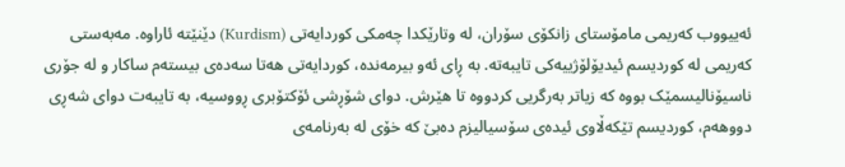ئەییووب کەریمی مامۆستای زانکۆی سۆران، لە وتارێکدا چەمکی کوردایەتی (Kurdism) دێنێتە ئاراوە. مەبەستی کەریمی لە کوردیسم ئیدیۆلۆژییەکی تایبەتە. بە ڕای ئەو بیرمەندە، کوردایەتی هەتا سەدەی بیستەم ساکار و لە جۆری ناسیۆنالیسمێک بووە کە زیاتر بەرگریی کردووە تا هێرش. دوای شۆڕشی ئۆکتۆبری ڕووسیە، بە تایبەت دوای شەڕی دووهەم، کوردیسم تێکەڵاوی ئیدەی سۆسیالیزم دەبێ کە خۆی لە بەرنامەی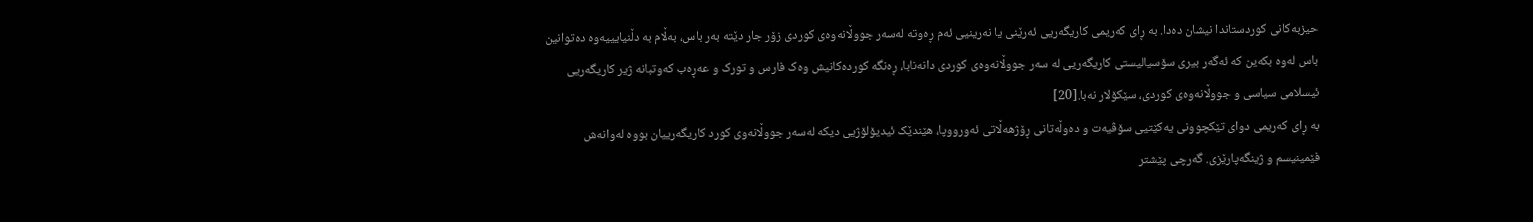حیزبەکانی کوردستاندا نیشان دەدا. بە ڕای کەریمی کاریگەریی ئەرێنی یا نەرینیی ئەم ڕەوتە لەسەر جووڵانەوەی کوردی زۆر جار دێتە بەر باس، بەڵام بە دڵنیایییەوە دەتوانین باس لەوە بکەین کە ئەگەر بیری سۆسیالیستی کاریگەریی لە سەر جووڵانەوەی کوردی دانەنابا، ڕەنگە کوردەکانیش وەک فارس و تورک و عەڕەب کەوتبانە ژیر کاریگەریی ئیسلامی سیاسی و جووڵانەوەی کوردی، سێکۆلار نەبا.[20]
بە ڕای کەریمی دوای تێکچوونی یەکێتیی سۆڤیەت و دەوڵەتانی ڕۆژهەڵاتی ئەورووپا، هێندێک ئیدیۆلۆژیی دیکە لەسەر جووڵانەوی کورد کاریگەرییان بووە لەوانەش فێمینیسم و ژینگەپارێزی. گەرچی پێشتر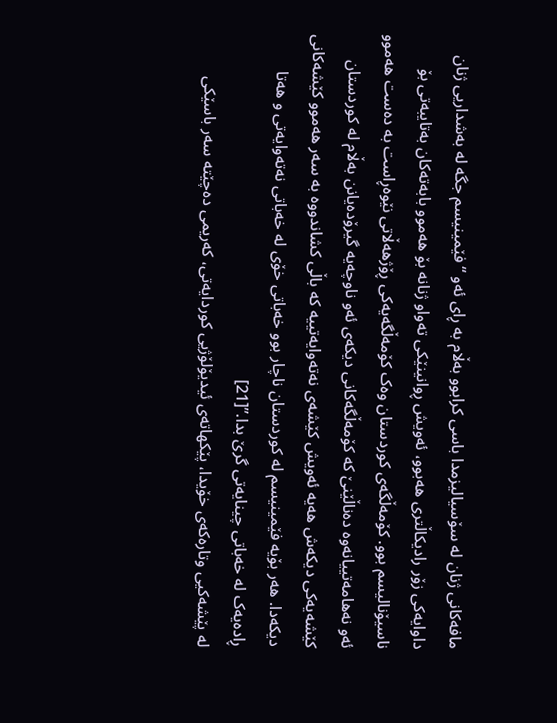مافەکانی ژنان لە سۆسیالیزمدا باسی کرابوو بەڵام بە ڕای ئەو “فێمینیسم جگه له بەشداریی ژنان داوایەکی زۆر رادیکاڵتری هەبوو، ئەویش ڕوانینێکی تەواو ژنانه بۆ هەموو بابەتەکان بەتایبەتی بۆ ناسیۆنالیسم بوو. کۆمەڵگەی کوردستان وەک کۆمەڵگەیەکی ڕۆژهەڵاتی نێوەڕاست به دەست هەموو ئەو نەهامەتییانەوه دەناڵێنێ که کۆمەڵگەکانی دیکەی ئەو ناوچەیه گیرۆدەیانن بەڵام لە کوردستان کێشەیەکی دیکەش هەیە ئەویش کێشەی نەتەوایەتییه کە باڵی کشاندووه به سەر هەموو کێشەکانی دیکەدا. هەر بۆیه فێمینیسم له کوردستان ناچار بوو خەباتی خۆی له خەباتی نەتەوایەتی و هەتا ڕادەیەک له خەباتی چینایەتی گرێ بدا.”[21]
لە پێشەکیی وتارەکەی خۆیدا، پێکهاتەی ئیدیۆلۆژیی کوردایەتی، کەریمی دەچێتە سەر باسێکی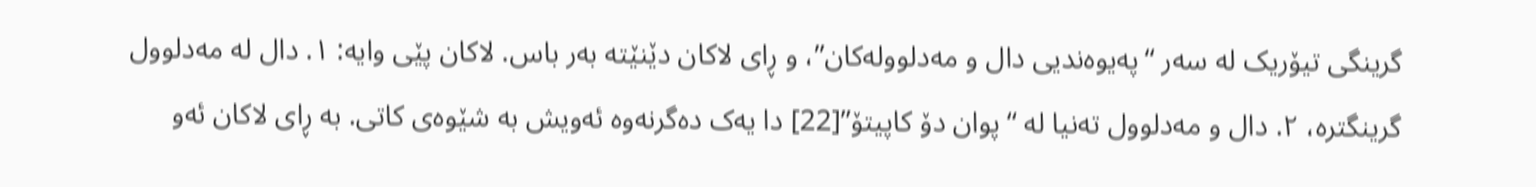گرینگی تیۆریک لە سەر “پەیوەندیی دال و مەدلوولەکان”، و ڕای لاکان دێنێتە بەر باس. لاکان پێی وایە: ١. دال لە مەدلوول گرینگترە، ٢. دال و مەدلوول تەنیا لە “پوان دۆ کاپیتۆ”[22] دا یەک دەگرنەوە ئەویش بە شێوەی کاتی. بە ڕای لاکان ئەو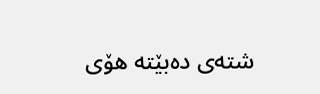شتەی دەبێتە هۆی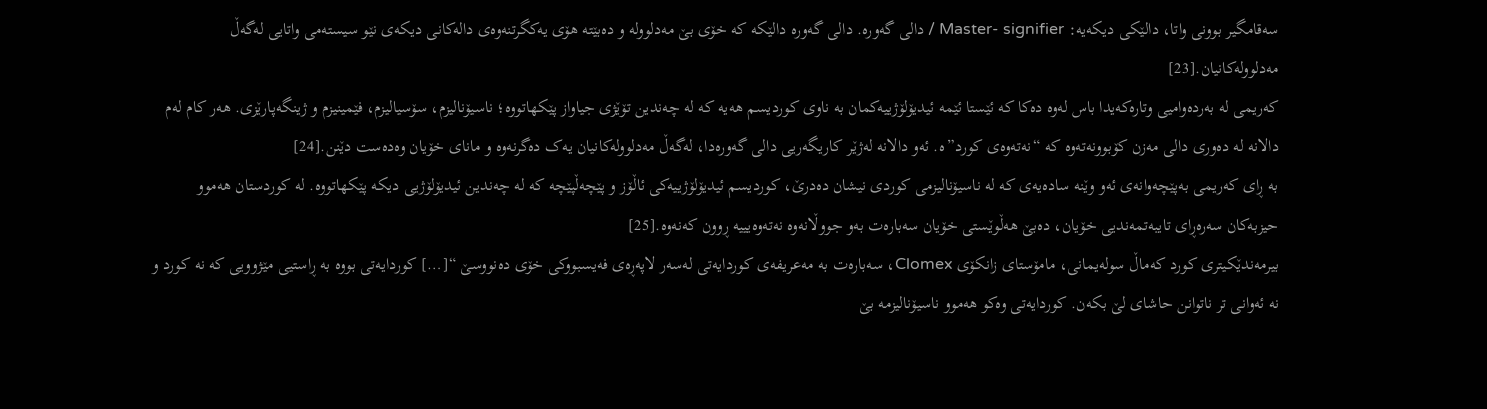سەقامگیر بوونی واتا، دالێکی دیکەیە: Master- signifier / دالی گەورە. دالی گەورە دالێکە کە خۆی بێ مەدلوولە و دەبێتە هۆی یەکگرتنەوەی دالەکانی دیکەی نێو سیستەمی واتایی لەگەڵ مەدلوولەکانیان.[23]
کەریمی لە بەردەوامیی وتارەکەیدا باس لەوە دەکا کە ئێستا ئێمە ئیدیۆلۆژییەکمان بە ناوی کوردیسم هەیە کە لە چەندین تۆێژی جیاواز پێکهاتووە؛ ناسیۆنالیزم، سۆسیالیزم، فێمینیزم و ژینگەپارێزی. هەر کام لەم دالانە لە دەوری دالی مەزن کۆبوونەتەوە کە “نەتەوەی کورد”ە. ئەو دالانە لەژێر کاریگەریی دالی گەورەدا، لەگەڵ مەدلوولەکانیان یەک دەگرنەوە و مانای خۆیان وەدەست دێنن.[24]
بە ڕای کەریمی بەپێچەوانەی ئەو وێنە سادەیەی کە لە ناسیۆنالیزمی کوردی نیشان دەدرێ، کوردیسم ئیدیۆلۆژییەکی ئاڵۆز و پێچەڵپێچە کە لە چەندین ئیدیۆلۆژیی دیکە پێکهاتووە. لە کوردستان هەموو حیزبەکان سەرەڕای تایبەتمەندیی خۆیان، دەبێ هەڵوێستی خۆیان سەبارەت بەو جووڵانەوە نەتەوەیییە ڕوون کەنەوە.[25]
بیرمەندێکیتری کورد کەماڵ سولەیمانی، مامۆستای زانکۆی Clomex، سەبارەت بە مەعریفەی کوردایەتی لەسەر لاپەڕەی فەیسبووکی خۆی دەنووسێ “[…] کوردایەتی بووە بە ڕاستیی مێژوویی کە نە کورد و نە ئەوانی تر ناتوانن حاشای لێ بکەن. کوردایەتی وەکو هەموو ناسیۆنالیزمە بێ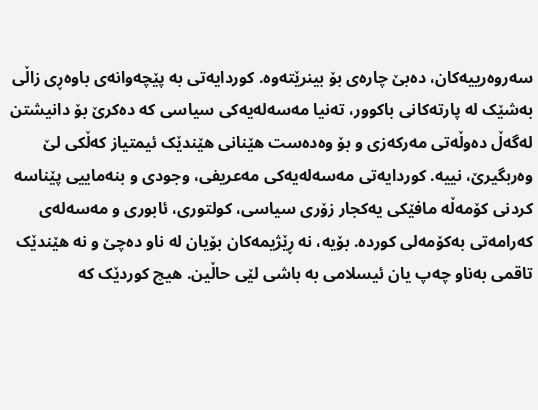سەروەرییەکان، دەبێ چارەی بۆ بینرێتەوە. کوردایەتی بە پێچەوانەی باوەڕی زاڵی بەشێک لە پارتەکانی باکوور، تەنیا مەسەلەیەکی سیاسی کە دەکرێ بۆ دانیشتن لەگەڵ دەوڵەتی مەرکەزی و بۆ وەدەست هێنانی هێندێک ئیمتیاز کەڵکی لێ وەربگیرێ، نییە. کوردایەتی مەسەلەیەکی مەعریفی، وجودی و بنەماییی پێناسە کردنی کۆمەڵە مافێکی یەکجار زۆری سیاسی، کولتوری، ئابوری و مەسەلەی کەرامەتی بەکۆمەلی کوردە. بۆیە، نە ڕێژیمەکان بۆیان لە ناو دەچێ و نە هێندێک تاقمی بەناو چەپ یان ئیسلامی بە باشی لێی حاڵین. هیچ کوردێک که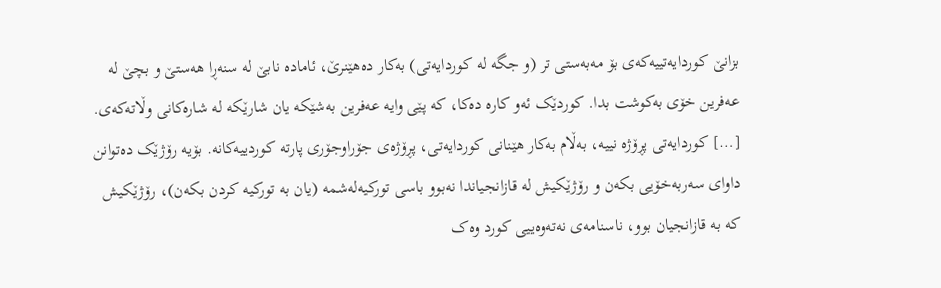بزانێ کوردایەتییەکەی بۆ مەبەستی تر (و جگە لە کوردایەتی) بەکار دەهێنرێ، ئامادە نابێ لە سنەڕا هەستێ و بچێ لە عەفرین خۆی بەکوشت بدا. کوردێک ئەو کارە دەکا، کە پێی وایە عەفرین بەشێکە یان شارێکە لە شارەکانی وڵاتەکەی.
[…] کوردایەتی پڕۆژە نییە، بەڵام بەکار هێنانی کوردایەتی، پڕۆژەی جۆراوجۆری پارتە کوردییەکانە. بۆیە رۆژێک دەتوانن داوای سەربەخۆیی بکەن و رۆژێکیش لە قازانجیاندا نەبوو باسی تورکیەلەشمە (یان بە تورکیە کردن بکەن)، رۆژێکیش کە بە قازانجیان بوو، ناسنامەی نەتەوەییی کورد وەک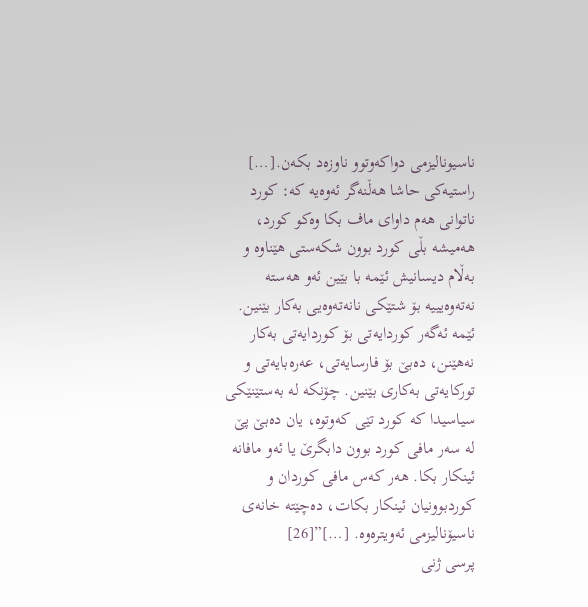ناسیونالیزمی دواکەوتوو ناوزەد بکەن.[…] راستیەکی حاشا هەڵنەگر ئەوەیە که: کورد ناتوانی هەم داوای ماف بکا وەکو کورد، هەمیشە بڵی کورد بوون شکەستی هێناوە و بەڵام دیسانیش ئێمە با بێین ئەو هەستە نەتەوەیییە بۆ شتێکی نانەتەوەیی بەکار بێنین. ئێمە ئەگەر کوردایەتی بۆ کوردایەتی بەکار نەهێنن، دەبێ بۆ فارسایەتی، عەرەبایەتی و تورکایەتی بەکاری بێنین. چۆنکە لە بەستێنێکی سیاسیدا کە کورد تێی کەوتوە، یان دەبێ پێ لە سەر مافی کورد بوون دابگرێ یا ئەو مافانە ئینکار بکا. هەر کەس مافی کوردان و کوردبوونیان ئینکار بکات، دەچێتە خانەی ناسیۆنالیزمی ئەویترەوە. […]”[26]
پرسی ژنی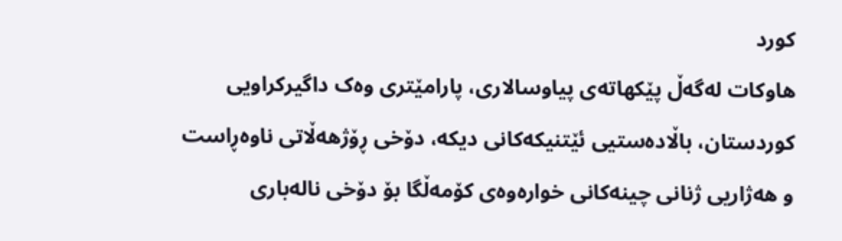کورد
هاوکات لەگەڵ پێکهاتەی پیاوسالاری، پارامێتری وەک داگیرکراویی کوردستان، باڵادەستیی ئێتنیکەکانی دیکە، دۆخی ڕۆژهەڵاتی ناوەڕاست و هەژاریی ژنانی چینەکانی خوارەوەی کۆمەڵگا بۆ دۆخی نالەباری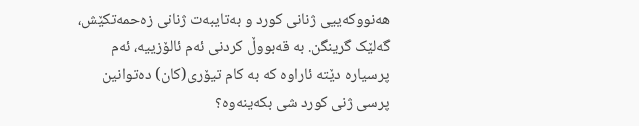هەنووکەییی ژنانی کورد و بەتایبەت ژنانی زەحمەتکێش، گەلێک گرینگن. بە قەبووڵ کردنی ئەم ئالۆزییە، ئەم پرسیارە دێتە ئاراوە کە بە کام تیۆری(کان) دەتوانین پرسی ژنی کورد شی بکەینەوە؟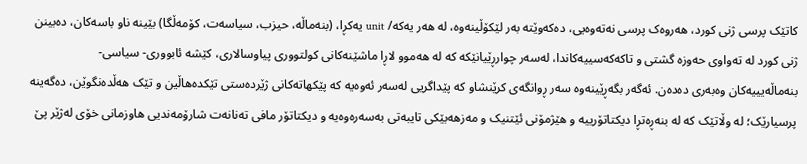کاتێک پرسی ژنی کورد، هەروەک پرسی نەتەوەیی، دەکەوێتە بەر لێکۆڵینەوە، لە هەر یەکە/ unit یەکڕا، (بنەماڵە، حیزب، سیاسەت، کۆمەڵگا) بێینە ناو باسەکان، دەبینن ژنی کورد لە تەواوی حەوزە گشتی و تاکەکەسییەکاندا، لەسەر چوارڕێیانێکە کە لە هەموو لاڕا ماشێنەکانی کولتووری پیاوسالاری، کێشە ئابووری- سیاسی- بنەماڵەیییەکان وەبەری دەدەن. ئەگەر بگەڕێینەوە سەر ڕوانگەی کرێنشاو کە پێداگریی لەسەر ئەوەیە کە پێکهاتەکانی ژێردەستی تێکدەهاڵین و تێک هەڵدەنگوێن، دەگەینە پرسیارێک؛ لە وڵاتێک کە لە بنەڕەتڕا دیکتاتۆرییە و هێژمۆنی ئێتنیک و مەزهەبێکی تایبەتی بەسەرەوەیە و دیکتاتۆر مافی تەنانەت شارۆمەندیی هاوزمانی خۆی لەژێر پێ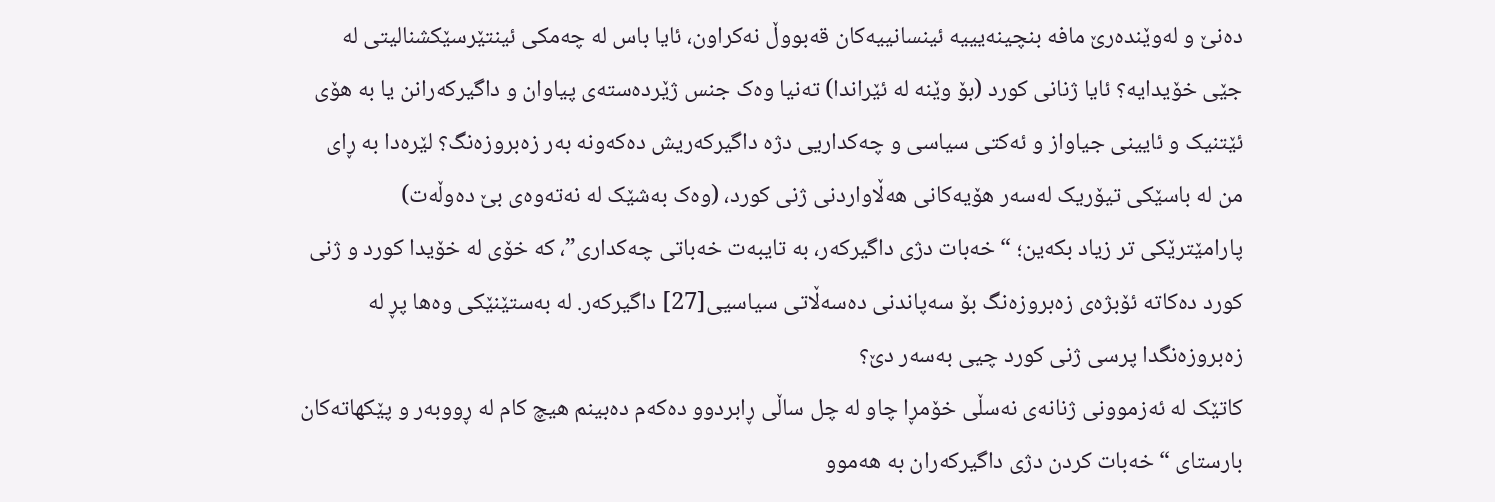دەنێ و لەوێندەرێ مافە بنچینەیییە ئینسانییەکان قەبووڵ نەکراون، ئایا باس لە چەمکی ئینتێرسێکشنالیتی لە جێی خۆیدایە؟ ئایا ژنانی کورد (بۆ وێنە لە ئێراندا) تەنیا وەک جنس ژێردەستەی پیاوان و داگیرکەرانن یا بە هۆی ئێتنیک و ئایینی جیاواز و ئەکتی سیاسی و چەکداریی دژە داگیرکەریش دەکەونە بەر زەبروزەنگ؟ لێرەدا بە ڕای من لە باسێکی تیۆریک لەسەر هۆیەکانی هەڵاواردنی ژنی کورد، (وەک بەشێک لە نەتەوەی بێ دەوڵەت) پارامێترێکی تر زیاد بکەین؛ “خەبات دژی داگیرکەر، بە تایبەت خەباتی چەکداری”، کە خۆی لە خۆیدا کورد و ژنی کورد دەکاتە ئۆبژەی زەبروزەنگ بۆ سەپاندنی دەسەڵاتی سیاسیی[27] داگیرکەر. لە بەستێنێکی وەها پڕ لە زەبروزەنگدا پرسی ژنی کورد چیی بەسەر دێ؟
کاتێک لە ئەزموونی ژنانەی نەسڵی خۆمڕا چاو لە چل ساڵی ڕابردوو دەکەم دەبینم هیچ کام لە ڕووبەر و پێکهاتەکان بارستای “خەبات کردن دژی داگیرکەران بە هەموو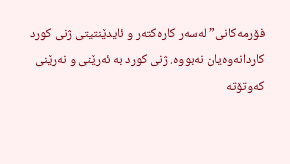فۆرمەکانی” لەسەر کارەکتەر و ئایدێنتیتی ژنی کورد کاردانەوەیان نەبووە. ژنی کورد بە ئەرێنی و نەرێنی کەوتۆتە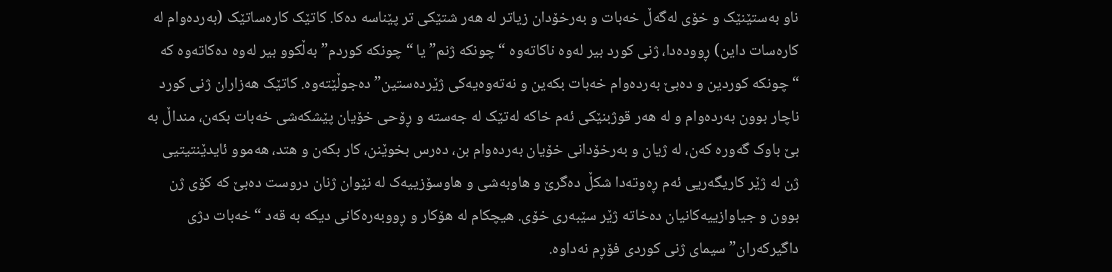ناو بەستێنێک و خۆی لەگەڵ خەبات و بەرخۆدان زیاتر لە هەر شتێکی تر پێناسە دەکا. کاتێک کارەساتێک (بەردەوام لە کارەسات داین) ڕوودەدا، ژنی کورد بیر لەوە ناکاتەوە “چونکە ژنم” یا “چونکە کوردم” بەڵکوو بیر لەوە دەکاتەوە کە “چونکە کوردین و دەبێ بەردەوام خەبات بکەین و نەتەوەیەکی ژێردەستین” دەجوڵێتەوە. کاتێک هەزاران ژنی کورد ناچار بوون بەردەوام و لە هەر قوژبنێکی ئەم خاکە لەتێک لە جەستە و ڕۆحی خۆیان پێشکەشی خەبات بکەن، منداڵ بە بێ باوک گەورە کەن، لە ژیان و بەرخۆدانی خۆیان بەردەوام بن، دەرس بخوێنن، کار بکەن و هتد، هەموو ئایدێنتیتیی ژن لە ژێر کاریگەریی ئەم ڕەوتەدا شکڵ دەگرێ و هاوبەشی و هاوسۆزییەک لە نێوان ژنان دروست دەبێ کە کۆی ژن بوون و جیاوازییەکانیان دەخاتە ژێر سێبەری خۆی. هیچکام لە هۆکار و ڕووبەرەکانی دیکە بە قەد “خەبات دژی داگیرکەران” سیمای ژنی کوردی فۆڕم نەداوە.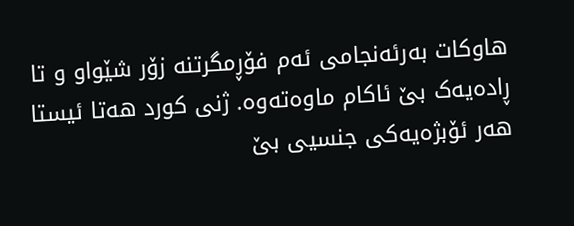هاوکات بەرئەنجامی ئەم فۆڕمگرتنە زۆر شێواو و تا ڕادەیەک بێ ئاکام ماوەتەوە. ژنی کورد هەتا ئیستا هەر ئۆبژەیەکی جنسیی بێ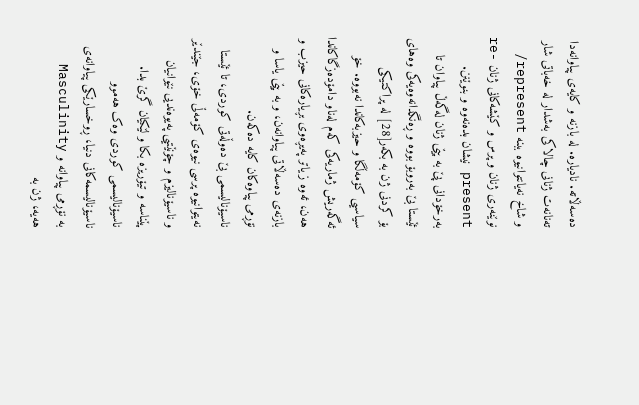دەسەڵاتە. نادیارە. لە بازنە و کایەی پیاوانەدا تەنانەت ژنانی چالاکی بەشدار لە خەباتی شار و شاخ نەیانتوانیوە ببنە represent/ نوێنەری ژنان و پرس و کێشەکانی ژنان re-present نیشان بدەنەوە و بنوێنن. بەرخۆدانی پێ بە پێی ژنان لەگەڵ پیاوان تا ئێستا بێ بەروبۆ بووە و ڕەنگدانەوەیەکی وەهای بۆ کردنی ژن بە بکەر[28] لە پراکتیکی سیاسیی کۆمەڵگا و حیزبەکاندا نەبووە. خۆ ئەگەریش ژماریەکی کەم لەناو دامۆدەزگاکاندا هەن، ئەوە زیاتر پەیڕەوی بڕیارەکانی حیزب و بازنەی دەسەڵاتی پیاوانەن، و بە پێی یاسا و نۆڕمی پیاوەکان کایە دەکەن.
ناسیۆنالیسمی بێ دەوڵەتی کوردی، تا ئێستا نەیتوانیوە پرسی نیوەی کۆمەڵی خۆی، جێندێر و ناسیۆنالیزم و چۆنێتیی پەیوەندیی نێوانیان پێناسە و تیۆریزە بکا و لێکیان گرێ بدا. ناسیۆنالیسمی کوردی وەک هەموو ناسیۆنالیسمەکانی دنیا، ڕوخسارێکی پیاوانەی بە نۆڕمی پیاوانە و Masculinity هەیە، ژن بە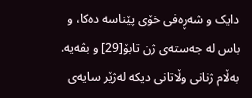دایک و شەڕەفی خۆی پێناسە دەکا، و باس لە جەستەی ژن تابۆ[29] و بڤەیە. بەڵام ژنانی وڵاتانی دیکە لەژێر سایەی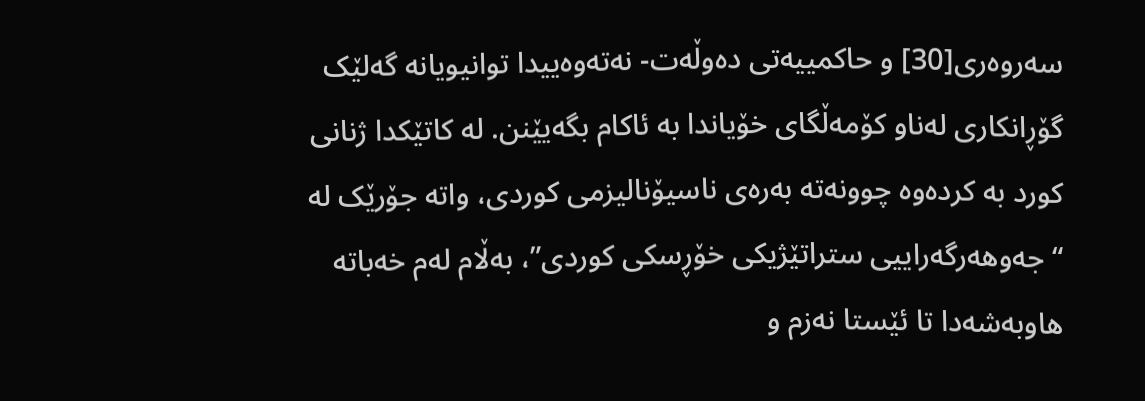سەروەری[30] و حاکمییەتی دەوڵەت- نەتەوەییدا توانیویانە گەلێک گۆڕانکاری لەناو کۆمەڵگای خۆیاندا بە ئاکام بگەیێنن. لە کاتێکدا ژنانی کورد بە کردەوە چوونەتە بەرەی ناسیۆنالیزمی کوردی، واتە جۆرێک لە “جەوهەرگەراییی ستراتێژیکی خۆڕسکی کوردی”، بەڵام لەم خەباتە هاوبەشەدا تا ئێستا نەزم و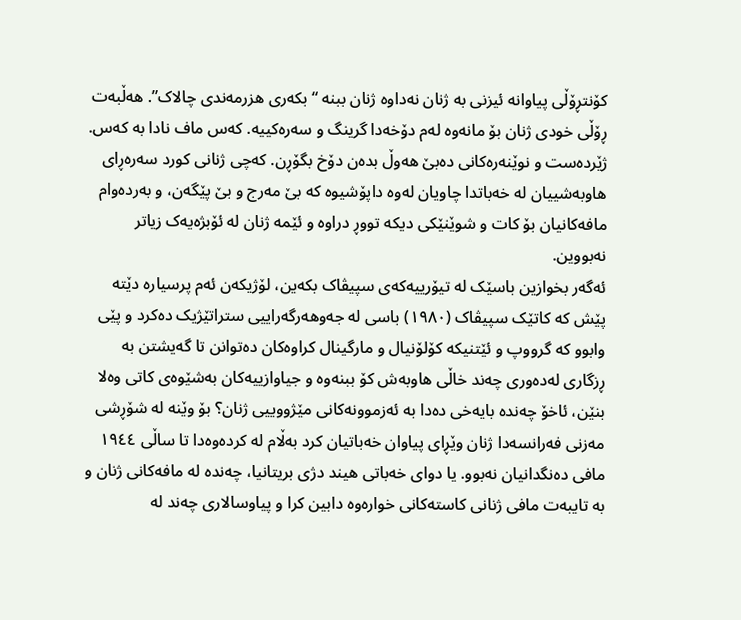کۆنتڕۆڵی پیاوانە ئیزنی بە ژنان نەداوە ژنان ببنە “بکەری هزرمەندی چالاک”. هەڵبەت ڕۆڵی خودی ژنان بۆ مانەوە لەم دۆخەدا گرینگ و سەرەکییە. کەس ماف نادا بە کەس. ژێردەست و نوێنەرەکانی دەبێ هەوڵ بدەن دۆخ بگۆڕن. کەچی ژنانی کورد سەرەڕای هاوبەشییان لە خەباتدا چاویان لەوە داپۆشیوە کە بێ مەرج و بێ پێگەن، و بەردەوام مافەکانیان بۆ کات و شوێنێکی دیکە تووڕ دراوە و ئێمە ژنان لە ئۆبژەیەک زیاتر نەبووین.
ئەگەر بخوازین باسێک لە تیۆرییەکەی سپیڤاک بکەین، لۆژیکەن ئەم پرسیارە دێتە پێش کە کاتێک سپیڤاک (١٩٨٠) باسی لە جەوهەرگەراییی ستراتێژیک دەکرد و پێی وابوو کە گرووپ و ئێتنیکە کۆلۆنیال و مارگینال کراوەکان دەتوانن تا گەیشتن بە ڕزگاری لەدەوری چەند خاڵی هاوبەش کۆ ببنەوە و جیاوازییەکان بەشێوەی کاتی وەلا بنێن، ئاخۆ چەندە بایەخی دەدا بە ئەزموونەکانی مێژووییی ژنان؟ بۆ وێنە لە شۆڕشی مەزنی فەرانسەدا ژنان وێڕای پیاوان خەباتیان کرد بەڵام لە کردەوەدا تا ساڵی ١٩٤٤ مافی دەنگدانیان نەبوو. یا دوای خەباتی هیند دژی بریتانیا، چەندە لە مافەکانی ژنان و بە تایبەت مافی ژنانی کاستەکانی خوارەوە دابین کرا و پیاوسالاری چەند لە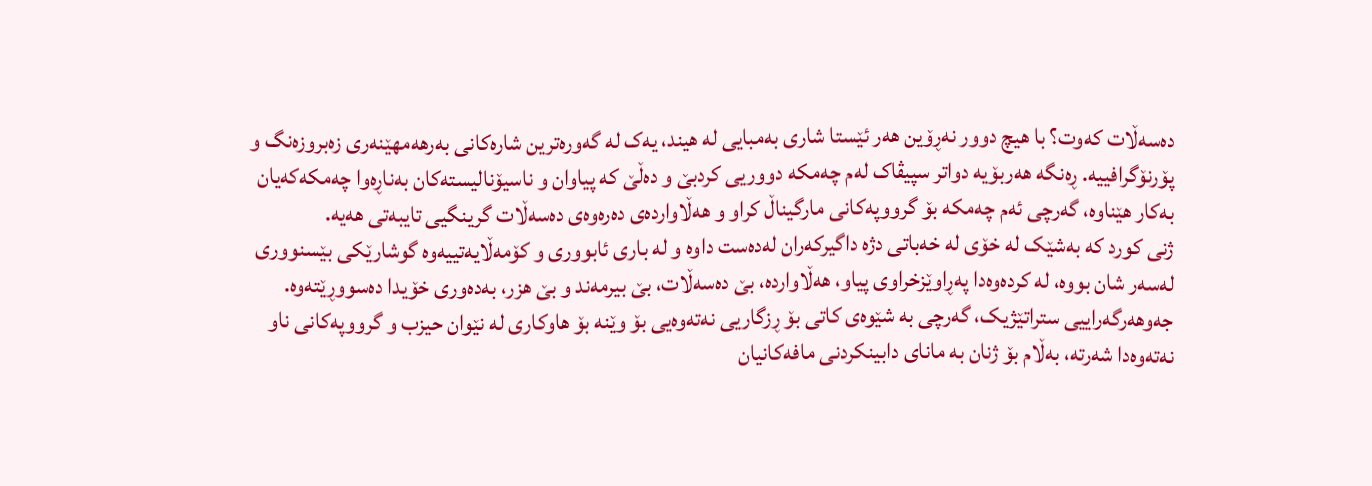دەسەڵات کەوت؟ با هیچ دوور نەڕۆین هەر ئێستا شاری بەمبایی لە هیند، یەک لە گەورەترین شارەکانی بەرهەمهێنەری زەبروزەنگ و پۆرنۆگرافییە. ڕەنگە هەربۆیە دواتر سپیڤاک لەم چەمکە دووریی کردبێ و دەڵێ کە پیاوان و ناسیۆنالیستەکان بەناڕەوا چەمکەکەیان بەکار هێناوە، گەرچی ئەم چەمکە بۆ گرووپەکانی مارگیناڵ کراو و هەڵاواردەی دەرەوەی دەسەڵات گرینگیی تایبەتی هەیە.
ژنی کورد کە بەشێک لە خۆی لە خەباتی دژە داگیرکەران لەدەست داوە و لە باری ئابووری و کۆمەڵایەتییەوە گوشارێکی بێسنووری لەسەر شان بووە، لە کردەوەدا پەڕاوێزخراوی پیاو، هەڵاواردە، بێ دەسەڵات، بێ بیرمەند و بێ هزر، بەدەوری خۆیدا دەسووڕێتەوە. جەوهەرگەراییی ستراتێژیک، گەرچی بە شێوەی کاتی بۆ ڕزگاریی نەتەوەیی بۆ وێنە بۆ هاوکاری لە نێوان حیزب و گرووپەکانی ناو نەتەوەدا شەرتە، بەڵام بۆ ژنان بە مانای دابینکردنی مافەکانیان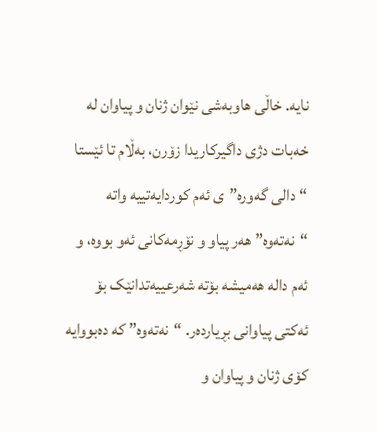نایە. خاڵی هاوبەشی نێوان ژنان و پیاوان لە خەبات دژی داگیرکاریدا زۆرن، بەڵام تا ئێستا “دالی گەورە”ی ئەم کوردایەتییە واتە “نەتەوە” هەر پیاو و نۆڕمەکانی ئەو بووە، و ئەم دالە هەمیشە بۆتە شەرعییەتدانێک بۆ ئەکتی پیاوانی بڕیاردەر. “نەتەوە” کە دەبووایە کۆی ژنان و پیاوان و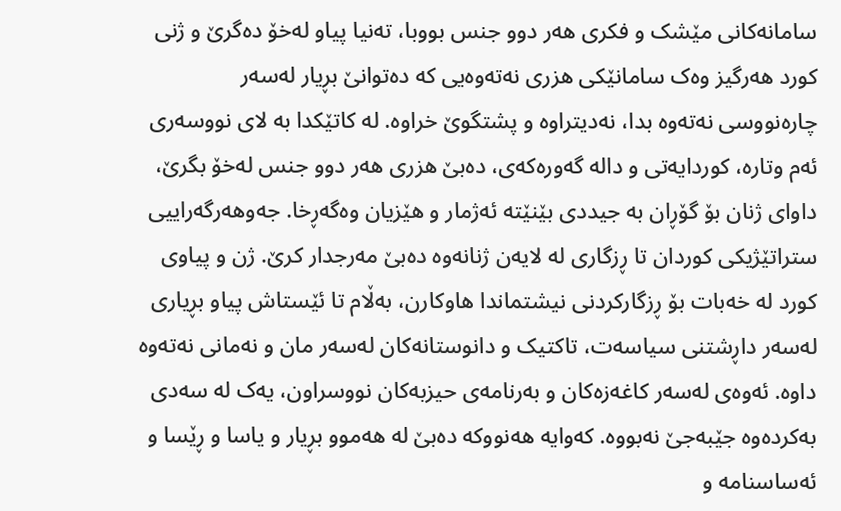سامانەکانی مێشک و فکری هەر دوو جنس بووبا، تەنیا پیاو لەخۆ دەگرێ و ژنی کورد هەرگیز وەک سامانێکی هزری نەتەوەیی کە دەتوانێ بڕیار لەسەر چارەنووسی نەتەوە بدا، نەدیتراوە و پشتگوێ خراوە. لە کاتێکدا بە لای نووسەری ئەم وتارە، کوردایەتی و دالە گەورەکەی، دەبێ هزری هەر دوو جنس لەخۆ بگرێ، داوای ژنان بۆ گۆڕان بە جیددی بێنێتە ئەژمار و هێزیان وەگەڕخا. جەوهەرگەراییی ستراتێژیکی کوردان تا ڕزگاری لە لایەن ژنانەوە دەبێ مەرجدار کرێ. ژن و پیاوی کورد لە خەبات بۆ ڕزگارکردنی نیشتماندا هاوکارن، بەڵام تا ئێستاش پیاو بڕیاری لەسەر داڕشتنی سیاسەت، تاکتیک و دانوستانەکان لەسەر مان و نەمانی نەتەوە داوە. ئەوەی لەسەر کاغەزەکان و بەرنامەی حیزبەکان نووسراون، یەک لە سەدی بەکردەوە جێبەجێ نەبووە. کەوایە هەنووکە دەبێ لە هەموو بڕیار و یاسا و ڕێسا و ئەساسنامە و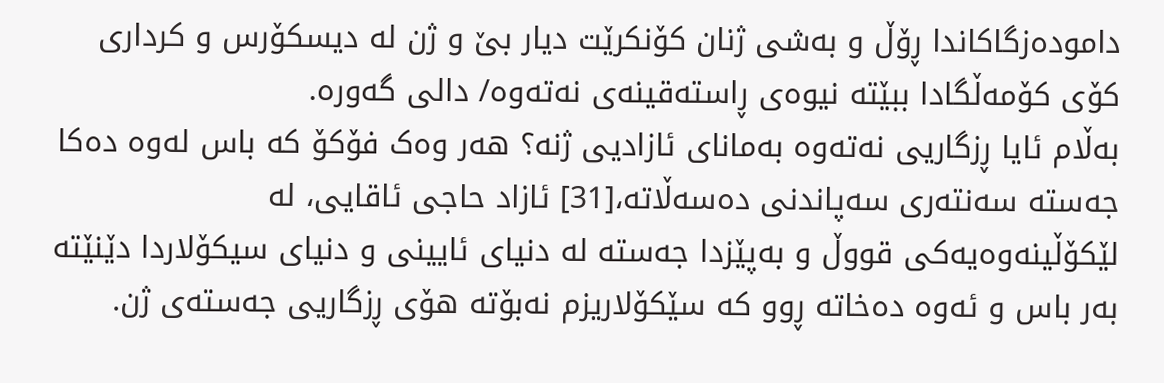دامودەزگاکاندا ڕۆڵ و بەشی ژنان کۆنکرێت دیار بێ و ژن لە دیسکۆرس و کرداری کۆی کۆمەڵگادا ببێتە نیوەی ڕاستەقینەی نەتەوە/ دالی گەورە.
بەڵام ئایا ڕزگاریی نەتەوە بەمانای ئازادیی ژنە؟ هەر وەک فۆکۆ کە باس لەوە دەکا جەستە سەنتەری سەپاندنی دەسەڵاتە،[31] ئازاد حاجی ئاقایی، لە لێکۆڵینەوەیەکی قووڵ و بەپێزدا جەستە لە دنیای ئایینی و دنیای سیکۆلاردا دێنێتە بەر باس و ئەوە دەخاتە ڕوو کە سێکۆلاریزم نەبۆتە هۆی ڕزگاریی جەستەی ژن.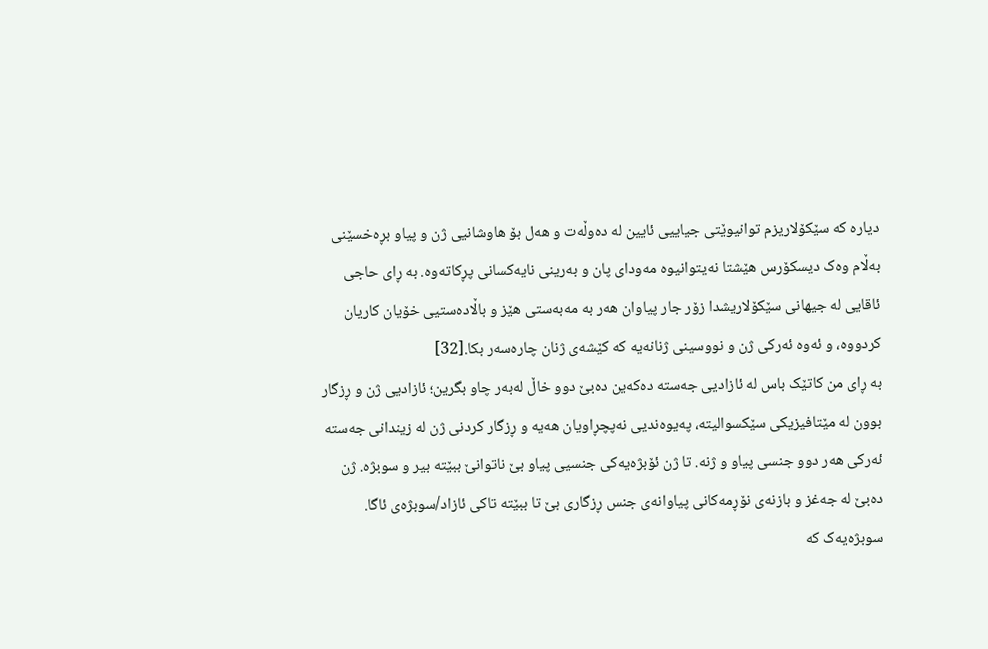دیارە کە سێکۆلاریزم توانیوێتی جیاییی ئایین لە دەوڵەت و هەل بۆ هاوشانیی ژن و پیاو بڕەخسێنی بەڵام وەک دیسکۆرس هێشتا نەیتوانیوە مەودای پان و بەرینی نایەکسانی پڕکاتەوە. بە ڕای حاجی ئاقایی لە جیهانی سێکۆلاریشدا زۆر جار پیاوان هەر بە مەبەستی هێز و باڵادەستیی خۆیان کاریان کردووە، و ئەوە ئەرکی ژن و نووسینی ژنانەیە کە کێشەی ژنان چارەسەر بکا.[32]
بە ڕای من کاتێک باس لە ئازادیی جەستە دەکەین دەبێ دوو خاڵ لەبەر چاو بگرین؛ ئازادیی ژن و ڕزگار بوون لە مێتافیزیکی سێکسوالیتە، پەیوەندیی نەپچڕاویان هەیە و ڕزگار کردنی ژن لە زیندانی جەستە ئەرکی هەر دوو جنسی پیاو و ژنە. تا ژن ئۆبژەیەکی جنسیی پیاو بێ ناتوانێ ببێتە بیر و سوبژە. ژن دەبێ لە جەغز و بازنەی نۆڕمەکانی پیاوانەی جنس ڕزگاری بێ تا ببێتە تاکی ئازاد/سوبژەی ئاگا. سوبژەیەک کە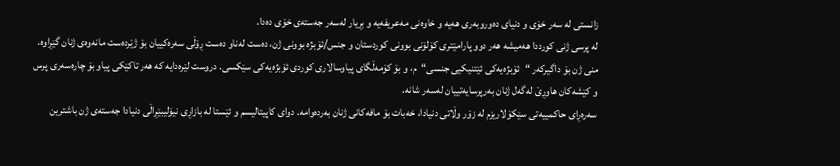زانستی لە سەر خۆی و دنیای دەوروبەری هەیە و خاوەنی مەعریفەیە و بڕیار لەسەر جەستەی خۆی دەدا.
لە پرسی ژنی کورددا هەمیشە هەر دوو پارامێتری کۆلۆنی بوونی کوردستان و جنس/ئۆبژە بوونی ژن، دەست لەناو دەست ڕۆڵی سەرەکییان بۆ ژێردەست مانەوەی ژنان گێڕاوە. منی ژن بۆ داگیرکەر “ئۆبژەیەکی ئێتنیکیی جنسی“م، و بۆ کۆمەڵگای پیاوسالاری کوردی ئۆبژەیەکی سێکسی. دروست لێرەدایە کە هەر تاکێکی پیاو بۆ چارەسەری پرس و کێشەکان هاوڕێ لەگەل ژنان بەرپرسایەتییان لەسەر شانە.
سەرەڕای حاکمییەتی سێکۆلاریزم لە زۆر وڵاتی دنیادا، خەبات بۆ مافەکانی ژنان بەردەوامە. دوای کاپیتالیسم و ئێستا لە بازاڕی نیۆلیبێڕاڵی دنیادا جەستەی ژن باشترین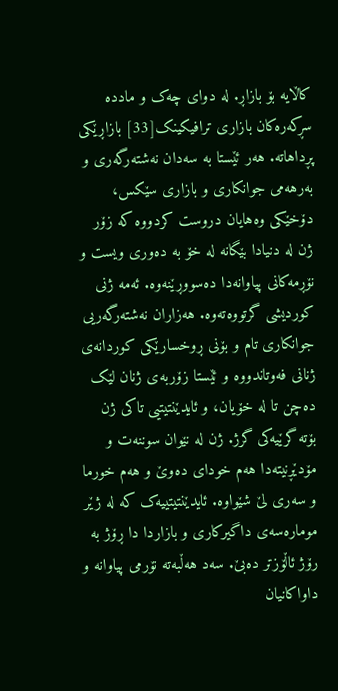کاڵایە بۆ بازاڕ. لە دوای چەک و ماددە سڕکەرەکان بازاری ترافیکینک[33] بازاڕێکی پڕداهاتە. هەر ئێستا بە سەدان نەشتەرگەری و بەرهەمی جوانکاری و بازاری سێکس، دۆخێکی وەهایان دروست کردووە کە زۆر ژن لە دنیادا بێگانە لە خۆ بە دەوری ویست و نۆڕمەکانی پیاوانەدا دەسووڕێنەوە. ئەمە ژنی کوردیشی گرتووەتەوە. هەزاران نەشتەرگەریی جوانکاری تام و بۆنی ڕوخسارێکی کوردانەی ژنانی فەوتاندووە و ئێستا زۆربەی ژنان لێک دەچن تا لە خۆیان، و ئایدێنتیتیی تاکی ژن بۆتە گرێیەکی گرژ. ژن لە نێوان سوننەت و مۆدێڕنیتەدا هەم خودای دەوێ و هەم خورما و سەری لێ شێواوە. ئایدێنتیتییەک کە لە ژێر مومارەسەی داگیرکاری و بازاردا دا ڕۆژ بە رۆژ ئاڵۆزتر دەبێ. سەد هەڵبەتە نۆرمی پیاوانە و داواکانیان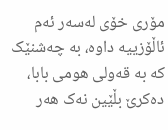مۆری خۆی لەسەر ئەم ئاڵۆزییە داوە، بە چەشنێک کە بە قەولی هومی بابا، دەکرێ بڵێین نەک هەر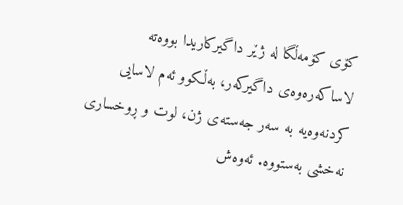کۆی کۆمەڵگا لە ژێر داگیرکاریدا بووەتە لاساکەرەوەی داگیرکەر، بەڵکوو ئەم لاسایی کردنەوەیە بە سەر جەستەی ژن، لوت و ڕوخساری نەخشی بەستووە. ئەوەش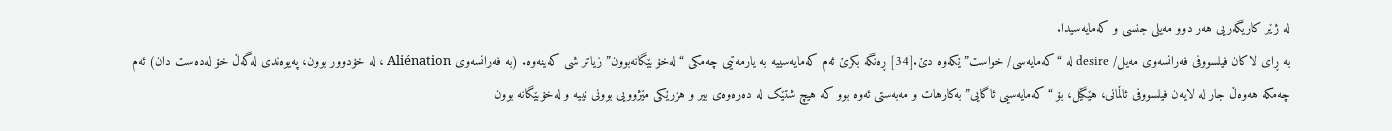لە ژێر کاریگەریی هەر دوو مەیلی جنسی و کەمایەسیدا.
بە ڕای لاکان فیلسووفی فەرانسەوی مەیل/ desire لە “کەمایەسی/ خواست”ێکەوە دێ.[34] ڕەنگە بکرێ ئەم کەمایەسییە بە یارمەتیی چەمکی “لەخۆ بێگانەبوون” زیاتر شی کەینەوە. (به فەرانسەوی Aliénation ، لە خۆدوور بوون، پەیوەندی لەگەڵ خۆ لەدەست دان) ئەم چەمکە هەوەڵ جار لە لایەن فیلسووفی ئاڵمانی، هێگێل، بۆ “کەمایەسیی ئاگایی” بەکارهات و مەبەستی ئەوە بوو کە هیچ شتێک لە دەرەوەی بیر و هزرێکی مێژوویی بوونی نییە و لەخۆبێگانە بوون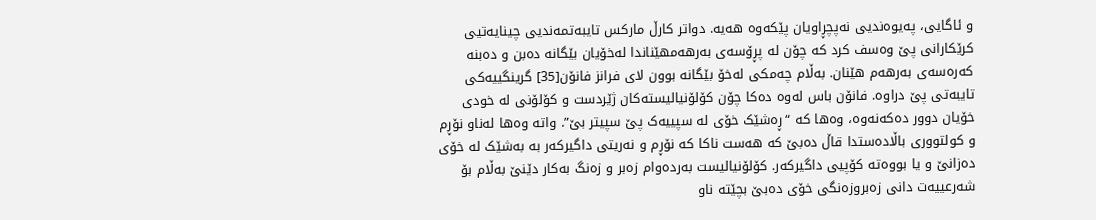و ئاگایی، پەیوەندیی نەپچڕاویان پێکەوە هەیە. دواتر کارڵ مارکس تایبەتمەندیی چینایەتیی کرێکارانی پێ وەسف کرد کە چۆن لە پڕۆسەی بەرهەمهێناندا لەخۆیان بێگانە دەبن و دەبنە کەرەسەی بەرهەم هێنان. بەڵام چەمکی لەخۆ بێگانە بوون لای فرانز فانۆن[35] گرینگییەکی تایبەتی پێ دراوە. فانۆن باس لەوە دەکا چۆن کۆلۆنیالیستەکان ژێردست و کۆلۆنی لە خودی خۆیان دوور دەکەنەوە، وەها کە “ڕەشێک خۆی لە سپییەک پێ سپیتر بێ”. واتە وەها لەناو نۆڕم و کولتووری باڵادەستدا قاڵ دەبێ کە هەست ناکا کە نۆڕم و نەریتی داگیرکەر بە بەشێک لە خۆی دەزانێ و یا بووەتە کۆپیی داگیرکەر. کۆلۆنیالیست بەردەوام زەبر و زەنگ بەکار دێنێ بەڵام بۆ شەرعییەت دانی زەبروزەنگی خۆی دەبێ بچێتە ناو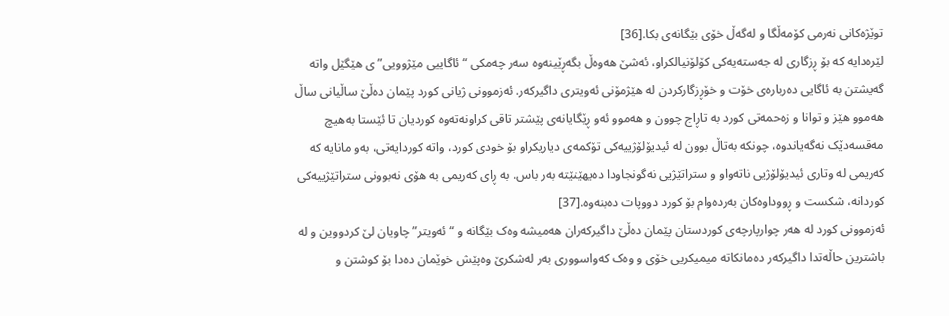توێژەکانی نەرمی کۆمەڵگا و لەگەڵ خۆی بێگانەی بکا.[36]
لێرەدایە کە بۆ ڕزگاری لە جەستەیەکی کۆلۆنیالکراو، ئەشێ هەوەڵ بگەڕێینەوە سەر چەمکی “ئاگاییی مێژوویی”ی هێگێل واتە گەیشتن بە ئاگایی دەربارەی خۆت و خۆڕزگارکردن لە هێژمۆنی ئەویتری داگیرکەر. ئەزموونی ژیانی کورد پێمان دەڵێ ساڵیانی ساڵ هەموو هێز و توانا و زەحمەتی کورد بە تاڕاج چوون و هەموو ئەو ڕێگایانەی پێشتر تاقی کراونەتەوە کوردیان تا ئێستا بەهیچ مەقسەدێک نەگەیاندوە، چونکە بەتاڵ بوون لە ئیدیۆلۆژییەکی تۆکمەی دیاریکراو بۆ خودی کورد، واتە کوردایەتی، بەو مانایە کە کەریمی لە وتاری ئیدیۆلۆژیی ناتەواو و ستراتێژیی نەگونجاودا دەیهێنێتە بەر باس. بە ڕای کەریمی بە هۆی نەبوونی ستراتێژییەکی کوردانە، شکست و ڕووداوەکان بەردەوام بۆ کورد دووپات دەبنەوە.[37]
ئەزموونی کورد لە هەر چوارپارچەی کوردستان پێمان دەڵێ داگیرکەران هەمیشە وەک بێگانە و “ئەویتر” چاویان لێ کردووین و لە باشترین حاڵەتدا داگیرکەر دەمانکاتە میمیکریی خۆی و وەک کەواسووری بەر لەشکرێ وەپێش خوێمان دەدا بۆ کوشتن و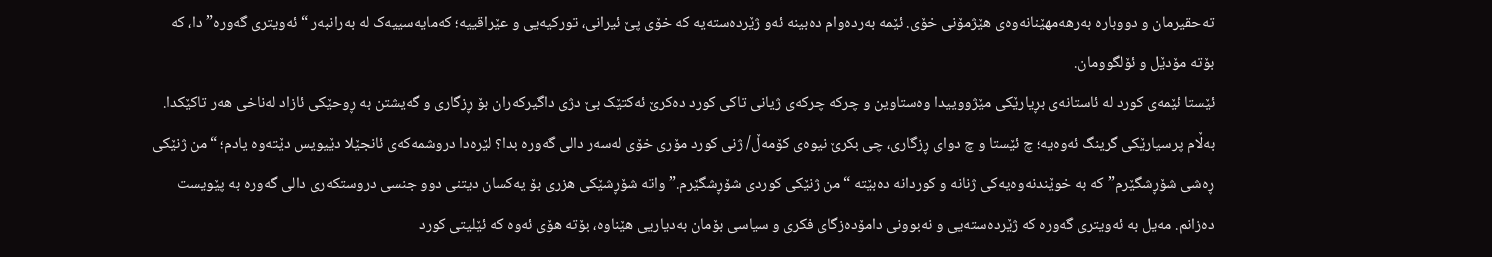تەحقیرمان و دووبارە بەرهەمهێنانەوەی هێژمۆنی خۆی. ئێمە بەردەوام دەبینە ئەو ژێردەستەیە کە خۆی پێ ئیرانی، تورکیەیی و عێراقییە؛ کەمایەسییەک لە بەرانبەر “ئەویتری گەورە”دا، کە بۆتە مۆدێل و ئۆلگوومان.
ئێستا ئێمەی کورد لە ئاستانەی بڕیارێکی مێژووییدا وەستاوین و چرکە چرکەی ژیانی تاکی کورد دەکرێ ئەکتێک بێ دژی داگیرکەران بۆ ڕزگاری و گەیشتن بە ڕوحێکی ئازاد لەناخی هەر تاکێکدا. بەڵام پرسیارێکی گرینگ ئەوەیە؛ چ ئێستا و چ دوای ڕزگاری، چی بکرێ نیوەی کۆمەڵ/ ژنی کورد مۆری خۆی لەسەر دالی گەورە بدا؟ لێرەدا دروشمەکەی ئانجێلا دێیویس دێتەوە یادم؛ “من ژنێکی ڕەشی شۆڕشگێرم” کە بە خوێندنەوەیەکی ژنانە و کوردانە دەبێتە “من ژنێکی کوردی شۆڕشگێرم.” واتە شۆڕشێکی هزری بۆ یەکسان دیتنی دوو جنسی دروستکەری دالی گەورە بە پێویست دەزانم. مەیل بە ئەویتری گەورە کە ژێردەستەیی و نەبوونی دامۆدەزگای فکری و سیاسی بۆمان بەدیاریی هێناوە، بۆتە هۆی ئەوە کە ئێلیتی کورد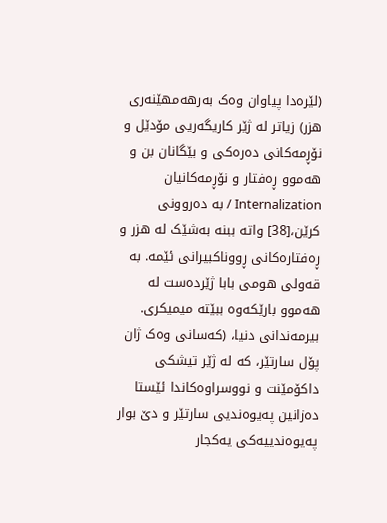(لێرەدا پیاوان وەک بەرهەمهێنەری هزر) زیاتر لە ژێر کاریگەریی مۆدێل و نۆڕمەکانی دەرەکی و بێگانان بن و هەموو ڕەفتار و نۆڕمەکانیان Internalization / بە دەروونی کرێن،[38] واتە ببنە بەشێک لە هزر و ڕەفتارەکانی ڕووناکبیرانی ئێمە. بە قەولی هومی بابا ژێردەست لە هەموو بارێکەوە ببێتە میمیکری.
بیرمەندانی دنیا، (کەسانی وەک ژان پۆل سارتێر، کە لە ژێر تیشکی داکۆمێنت و نووسراوەکاندا ئێستا دەزانین پەیوەندیی سارتێر و دێ بوار پەیوەندییەکی یەکجار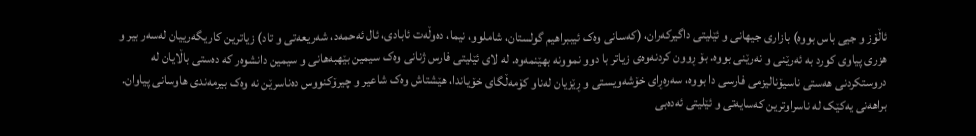ئاڵۆز و جیی باس بووە) بازاری جیهانی و ئێلیتی داگیرکەران، (کەسانی وەک ئیببراهیم گولستان، شاملوو، نیما، دەوڵەت ئابادی، ئال ئەحمەد، شەریعەتی و تاد) زیاترین کاریگەرییان لەسەر بیر و هزری پیاوی کورد بە ئەرێنی و نەرێنی بووە. بۆ ڕوون کردنەوەی زیاتر با دوو نموونە بهێنمەوە. لە لای ئێلیتی فارس ژنانی وەک سیمین بێهبەهانی و سیمین دانشوەر کە دەستی باڵایان لە دروستکردنی هەستی ناسیۆنالیزمی فارسی دا بووە، سەرەڕای خۆشەویستی و ڕێزیان لەناو کۆمەڵگای خۆیاندا، هێشتاش وەک شاعیر و چیرۆکنووس دەناسرێن نە وەک بیرمەندی هاوسانی پیاوان. براهەنی یەکێک لە ناسراوترین کەسایەتی و ئێلیتی ئەدەبی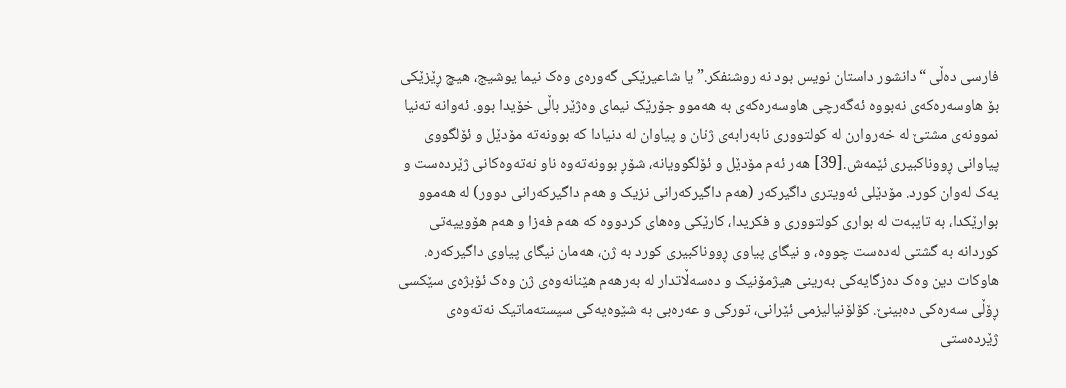فارسی دەڵی “دانشور داستان نویس بود نە روشنفکر.” یا شاعیرێکی گەورەی وەک نیما یوشیج، هیچ ڕێزێکی بۆ هاوسەرەکەی نەبووە ئەگەرچی هاوسەرەکەی بە هەموو جۆرێک نیمای وەژێر باڵی خۆیدا بوو. ئەوانە تەنیا نموونەی مشتێ لە خەروارن لە کولتووری نابەرابەی ژنان و پیاوان لە دنیادا کە بوونەتە مۆدێل و ئۆلگووی پیاوانی ڕووناکبیری ئێمەش.[39] هەر ئەم مۆدێل و ئۆلگوویانە، شۆڕ بوونەتەوە ناو نەتەوەکانی ژێردەست و یەک لەوان کورد. مۆدێلی ئەویتری داگیرکەر (هەم داگیرکەرانی نزیک و هەم داگیرکەرانی دوور) لە هەموو بوارێکدا، بە تایبەت لە بواری کولتووری و فکریدا، کارێکی وەهای کردووە کە هەم فەزا و هەم هۆوییەتی کوردانە بە گشتی لەدەست چووە، و نیگای پیاوی ڕووناکبیری کورد بە ژن، هەمان نیگای پیاوی داگیرکەرە.
هاوکات دین وەک دەزگایەکی بەرینی هیژمۆنیک و دەسەڵاتدار لە بەرهەم هێنانەوەی ژن وەک ئۆبژەی سێکسی ڕۆڵی سەرەکی دەبینێ. کۆلۆنیالیزمی ئێرانی، تورکی و عەرەبی بە شێوەیەکی سیستەماتیک نەتەوەی ژێردەستی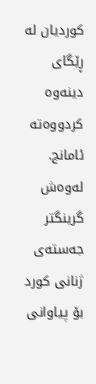کوردیان لە ڕێگای دینەوە کردووەتە ئامانج. لەوەش گرینگتر جەستەی ژنانی کورد بۆ پیاوانی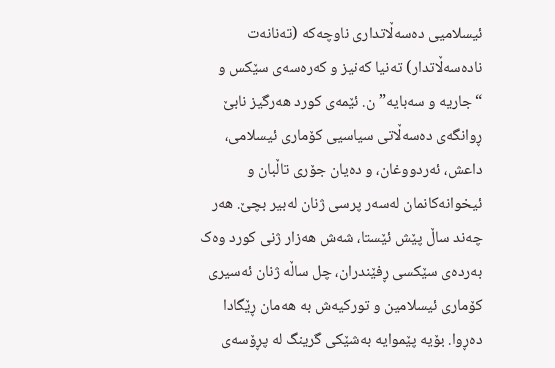ئیسلامیی دەسەڵاتداری ناوچەکە (تەنانەت نادەسەڵاتدار) تەنیا کەنیز و کەرەسەی سێکس و “جاریە و سەبایە”ن. ئێمەی کورد هەرگیز نابێ ڕوانگەی دەسەڵاتی سیاسیی کۆماری ئیسلامی، داعش، ئەردووغان، و دەیان جۆری تاڵبان و ئیخوانەکانمان لەسەر پرسی ژنان لەبیر بچێ. هەر چەند ساڵ پێش ئێستا، شەش هەزار ژنی کورد وەک بەردەی سێکسی ڕفێندران، چل ساڵە ژنان ئەسیری کۆماری ئیسلامین و تورکیەش بە هەمان ڕێگادا دەڕوا. بۆیە پێموایە بەشێکی گرینگ لە پڕۆسەی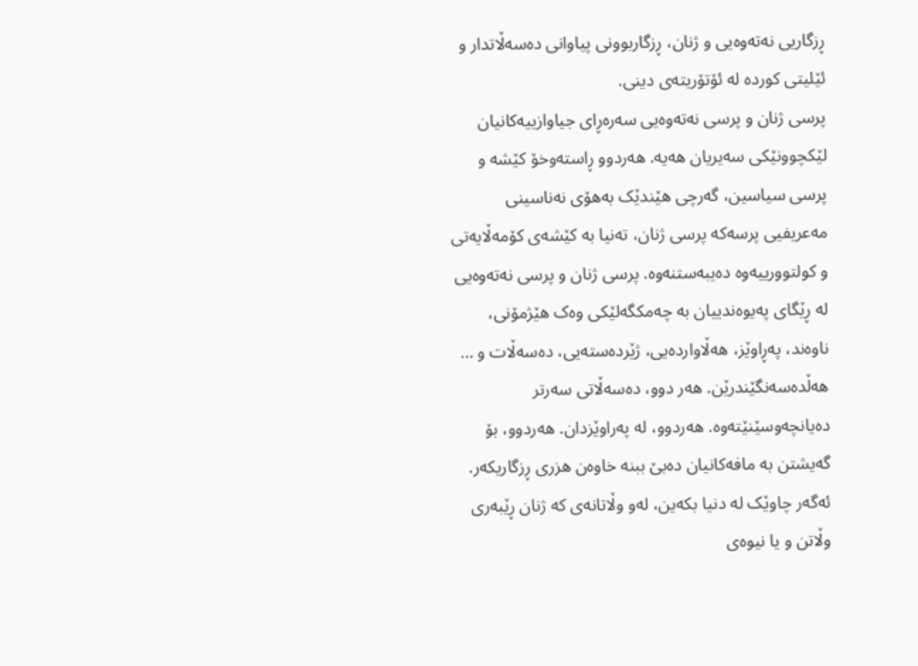ڕزگاریی نەتەوەیی و ژنان، ڕزگاربوونی پیاوانی دەسەڵاتدار و ئێلیتی کوردە لە ئۆتۆریتەی دینی.
پرسی ژنان و پرسی نەتەوەیی سەرەڕای جیاوازییەکانیان لێکچوونێکی سەیریان هەیە. هەردوو ڕاستەوخۆ کێشە و پرسی سیاسین، گەرچی هێندێک بەهۆی نەناسینی مەعریفیی پرسەکە پرسی ژنان، تەنیا بە کێشەی کۆمەڵایەتی و کولتوورییەوە دەیبەستنەوە. پرسی ژنان و پرسی نەتەوەیی لە ڕێگای پەیوەندییان بە چەمکگەلێکی وەک هێژمۆنی، ناوەند، پەڕاوێز، هەڵاواردەیی، ژێردەستەیی، دەسەڵات و … هەڵدەسەنگێندرێن. هەر دوو، دەسەڵاتی سەرتر دەیانچەوسێنێتەوە. هەردوو، لە پەراوێزدان. هەردوو، بۆ گەیشتن بە مافەکانیان دەبێ ببنە خاوەن هزری ڕزگاریکەر. ئەگەر چاوێک لە دنیا بکەین، لەو وڵاتانەی کە ژنان ڕێبەری وڵاتن و یا نیوەی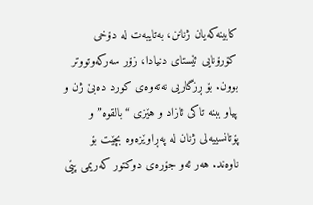کابینەکەیان ژنانن، بەتایبەت لە دۆخی کۆرۆنایی ئێستای دنیادا، زۆر سەرکەوتووتر بوون. بۆ ڕزگاریی نەتەوەی کورد دەبێ ژن و پیاو ببنە تاکی ئازاد و هێزی “بالقوە” و پۆتانسییەلی ژنان لە پەڕاوێزەوە بچێت بۆ ناوەند. هەر ئەو جۆرەی دوکتور کەریمی پێی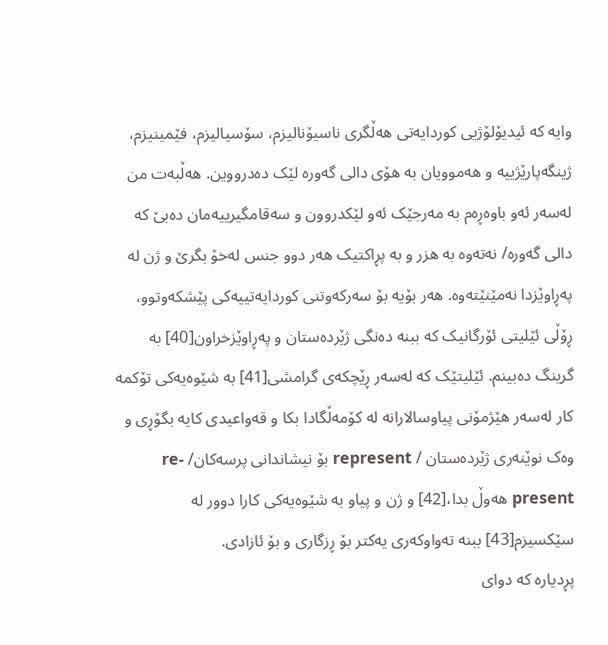وایە کە ئیدیۆلۆژیی کوردایەتی هەڵگری ناسیۆنالیزم، سۆسیالیزم، فێمینیزم، ژینگەپارێژییە و هەموویان بە هۆی دالی گەورە لێک دەدرووین. هەڵبەت من لەسەر ئەو باوەڕەم بە مەرجێک ئەو لێکدروون و سەقامگیرییەمان دەبێ کە دالی گەورە/ نەتەوە بە هزر و بە پڕاکتیک هەر دوو جنس لەخۆ بگرێ و ژن لە پەڕاوێزدا نەمێنێتەوە. هەر بۆیە بۆ سەرکەوتنی کوردایەتییەکی پێشکەوتوو، ڕۆڵی ئێلیتی ئۆرگانیک کە ببنە دەنگی ژێردەستان و پەڕاوێزخراون[40] بە گرینگ دەبینم. ئێلیتێک کە لەسەر ڕێچکەی گرامشی[41] بە شێوەیەکی تۆکمە کار لەسەر هێژمۆنی پیاوسالارانە لە کۆمەڵگادا بکا و قەواعیدی کایە بگۆڕی و وەک نوێنەری ژێردەستان / represent بۆ نیشاندانی پرسەکان/ re-present هەوڵ بدا،[42] و ژن و پیاو بە شێوەیەکی کارا دوور لە سێکسیزم[43] ببنە تەواوکەری یەکتر بۆ ڕزگاری و بۆ ئازادی.
پڕدیارە کە دوای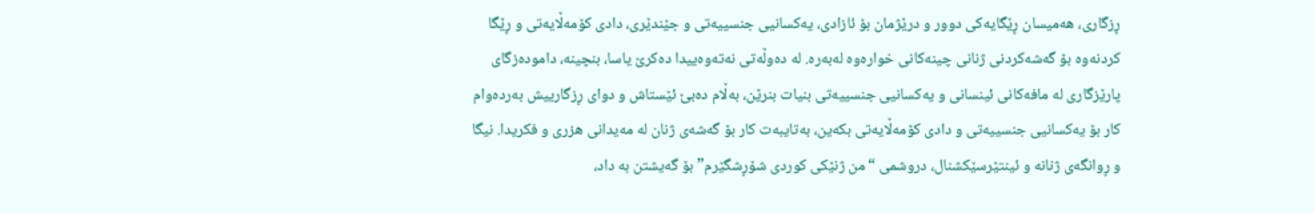ڕزگاری، هەمیسان ڕێگایەکی دوور و درێژمان بۆ ئازادی، یەکسانیی جنسییەتی و جێندێری، دادی کۆمەڵایەتی و ڕێگا کردنەوە بۆ گەشەکردنی ژنانی چینەکانی خوارەوە لەبەرە. لە دەوڵەتی نەتەوەییدا دەکرێ یاسا، بنچینە، دامودەزگای پارێزگاری لە مافەکانی ئینسانی و یەکسانیی جنسییەتی بنیات بنرێن، بەڵام دەبێ ئێستاش و دوای ڕزگارییش بەردەوام کار بۆ یەکسانیی جنسییەتی و دادی کۆمەڵایەتی بکەین، بەتایبەت کار بۆ گەشەی ژنان لە مەیدانی هزری و فکریدا. نیگا و ڕوانگەی ژنانە و ئینتێرسێکشنال، دروشمی “من ژنێکی کوردی شۆڕشگێرم” بۆ گەیشتن بە داد،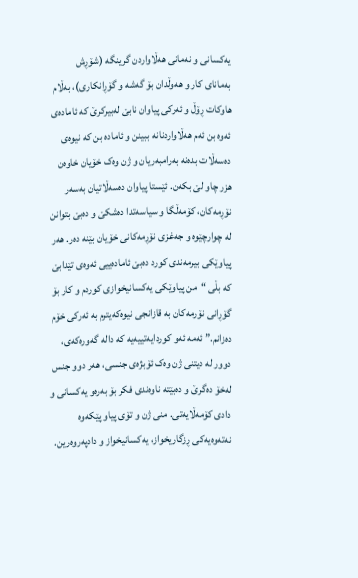یەکسانی و نەمانی هەڵاواردن گرینگە (شۆڕش بەمانای کار و هەوڵدان بۆ گەشە و گۆڕانکاری)، بەڵام هاوکات ڕۆڵ و ئەرکی پیاوان نابێ لەبیرکرێ کە ئامادەی ئەوە بن ئەم هەڵاواردنانە ببینن و ئامادە بن کە نیوەی دەسەڵات بدەنە بەرامبەریان و ژن وەک خۆیان خاوەن هزر چاو لێ بکەن. ئێستا پیاوان دەسەڵاتیان بەسەر نۆڕمەکان، کۆمەڵگا و سیاسەتدا دەشکێ و دەبێ بتوانن لە چوارچێوە و جەغزی نۆڕمەکانی خۆیان بێنە دەر. هەر پیاوێکی بیرمەندی کورد دەبێ ئامادەییی ئەوەی تێدابێ کە بڵی “من پیاوێکی یەکسانیخوازی کوردم و کار بۆ گۆڕانی نۆرمەکان بە قازانجی نیوەکەیترم بە ئەرکی خۆم دەزانم.” ئەمە ئەو کوردایەتییەیە کە دالە گەورەکەی، دوور لە دیتنی ژن وەک ئۆبژەی جنسی، هەر دوو جنس لەخۆ دەگرێ و دەبێتە ناوەندی فکر بۆ بەرەو یەکسانی و دادی کۆمەڵایەتی. منی ژن و تۆی پیاو پێکەوە نەتەوەیەکی ڕزگاریخواز، یەکسانیخواز و دادپەروەرین.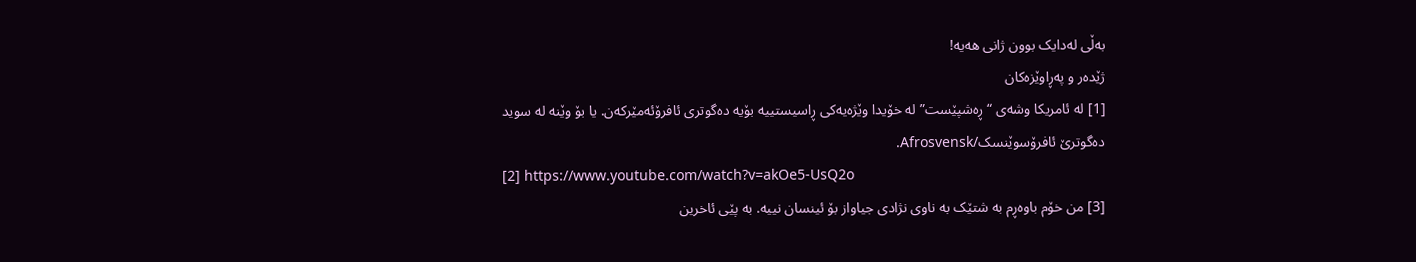بەڵی لەدایک بوون ژانی هەیە!
ژێدەر و پەڕاوێزەکان
[1] لە ئامریکا وشەی “ڕەشپێست” لە خۆیدا وێژەیەکی ڕاسیستییە بۆیە دەگوتری ئافرۆئەمێرکەن. یا بۆ وێنە لە سوید دەگوترێ ئافرۆسوێنسک/Afrosvensk.
[2] https://www.youtube.com/watch?v=akOe5-UsQ2o
[3] من خۆم باوەڕم بە شتێک بە ناوی نژادی جیاواز بۆ ئینسان نییە. بە پێی ئاخرین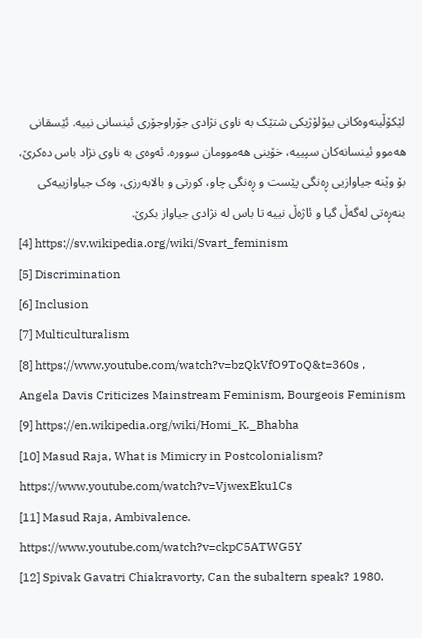لێکۆڵینەوەکانی بیۆلۆژیکی شتێک بە ناوی نژادی جۆراوجۆری ئینسانی نییە. ئێسقانی هەموو ئینسانەکان سپییە، خۆینی هەموومان سوورە. ئەوەی بە ناوی نژاد باس دەکرێ، بۆ وێنە جیاوازیی ڕەنگی پێست و ڕەنگی چاو، کورتی و بالابەرزی، وەک جیاوازییەکی بنەڕەتی لەگەڵ گیا و ئاژەڵ نییە تا باس لە نژادی جیاواز بکرێ.
[4] https://sv.wikipedia.org/wiki/Svart_feminism
[5] Discrimination
[6] Inclusion
[7] Multiculturalism
[8] https://www.youtube.com/watch?v=bzQkVfO9ToQ&t=360s , Angela Davis Criticizes Mainstream Feminism, Bourgeois Feminism
[9] https://en.wikipedia.org/wiki/Homi_K._Bhabha
[10] Masud Raja, What is Mimicry in Postcolonialism? https://www.youtube.com/watch?v=VjwexEku1Cs
[11] Masud Raja, Ambivalence. https://www.youtube.com/watch?v=ckpC5ATWG5Y
[12] Spivak Gavatri Chiakravorty, Can the subaltern speak? 1980.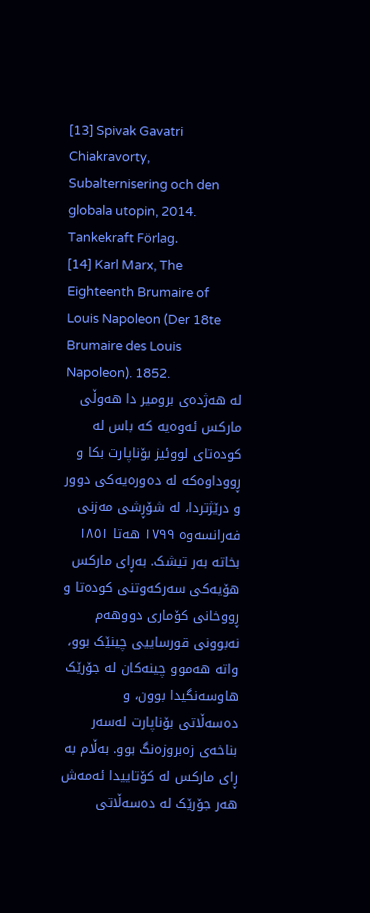[13] Spivak Gavatri Chiakravorty, Subalternisering och den globala utopin, 2014. Tankekraft Förlag.
[14] Karl Marx, The Eighteenth Brumaire of Louis Napoleon (Der 18te Brumaire des Louis Napoleon). 1852.
لە هەژدەی برومیر دا هەوڵی مارکس ئەوەیە کە باس لە کودەتای لووئیز بۆناپارت بکا و ڕووداوەکە لە دەورەیەکی دوور و درێژتردا، لە شۆڕشی مەزنی فەرانسەوە ١٧٩٩ هەتا ١٨٥١ بخاتە بەر تیشک. بەڕای مارکس هۆیەکی سەرکەوتنی کودەتا و ڕووخانی کۆماری دووهەم نەبوونی قورساییی چینێک بوو، واتە هەموو چینەکان لە جۆرێک هاوسەنگیدا بوون، و دەسەڵاتی بۆناپارت لەسەر بناخەی زەبروزەنگ بوو. بەڵام بە ڕای مارکس لە کۆتاییدا ئەمەش هەر جۆرێک لە دەسەڵاتی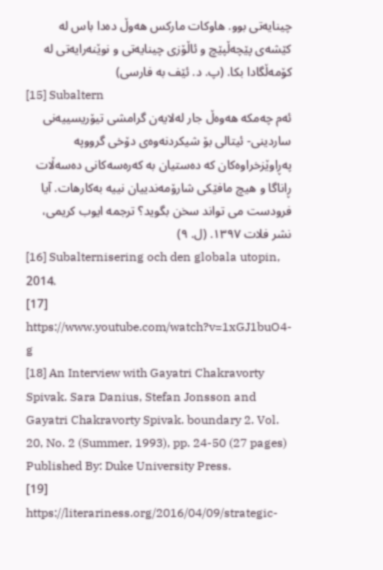چینایەتی بوو. هاوکات مارکس هەوڵ دەدا باس لە کێشەی پێچەڵپێچ و ئاڵۆزی چینایەتی و نوێنەرایەتی لە کۆمەڵگادا بکا. (پ. د. ئێف بە فارسی)
[15] Subaltern
ئەم چەمکە هەوەڵ جار لەلایەن گرامشی تیۆریسییەنی ساردینی- ئیتالی بۆ شیکردنەوەی دۆخی گرووپە پەڕاوێزخراوەکان کە دەستیان بە کەرەسەکانی دەسەڵات ڕاناگا و هیچ مافێکی شارۆمەندییان نییە بەکارهات. آیا فرودست می تواند سخن بگوید؟ ترجمە ایوب کریمی، نشر فلات ١٣٩٧. (ل. ٩)
[16] Subalternisering och den globala utopin, 2014.
[17] https://www.youtube.com/watch?v=1xGJ1buO4-g
[18] An Interview with Gayatri Chakravorty Spivak. Sara Danius, Stefan Jonsson and Gayatri Chakravorty Spivak. boundary 2. Vol. 20, No. 2 (Summer, 1993), pp. 24-50 (27 pages) Published By: Duke University Press.
[19] https://literariness.org/2016/04/09/strategic-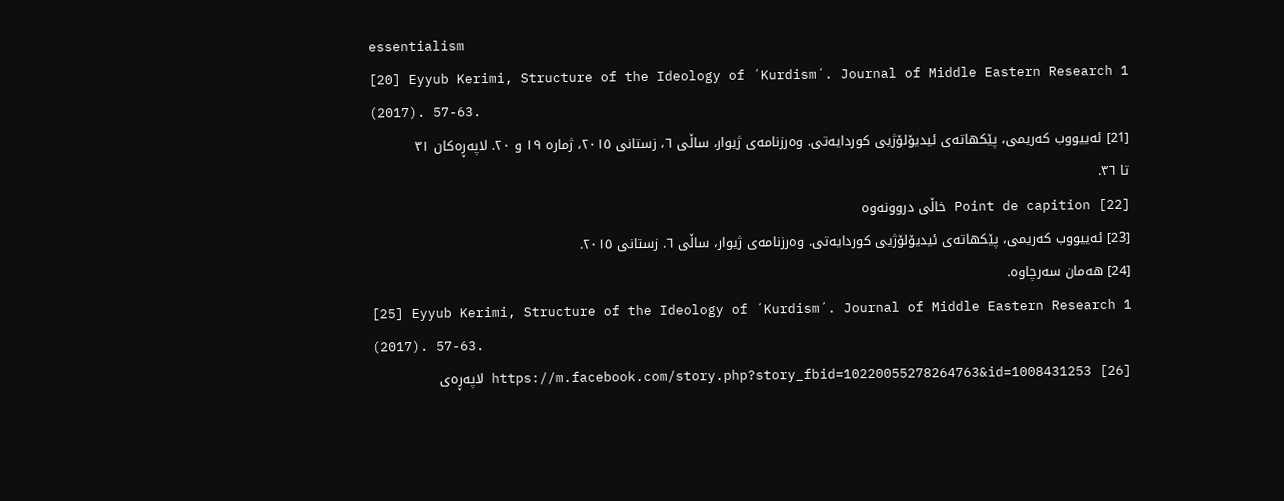essentialism
[20] Eyyub Kerimi, Structure of the Ideology of ´Kurdism´. Journal of Middle Eastern Research 1 (2017). 57-63.
[21] ئەییووب کەریمی، پێکهاتەی ئیدیۆلۆژیی کوردایەتی. وەرزنامەی ژیوار، ساڵی ٦، زستانی ٢٠١٥، ژمارە ١٩ و ٢٠. لاپەڕەکان ٣١ تا ٣٦.
[22] Point de capition خاڵی دروونەوە
[23] ئەییووب کەریمی، پێکهاتەی ئیدیۆلۆژیی کوردایەتی. وەرزنامەی ژیوار، ساڵی ٦. زستانی ٢٠١٥.
[24] هەمان سەرچاوە.
[25] Eyyub Kerimi, Structure of the Ideology of ´Kurdism´. Journal of Middle Eastern Research 1 (2017). 57-63.
[26] https://m.facebook.com/story.php?story_fbid=10220055278264763&id=1008431253 لاپەڕەی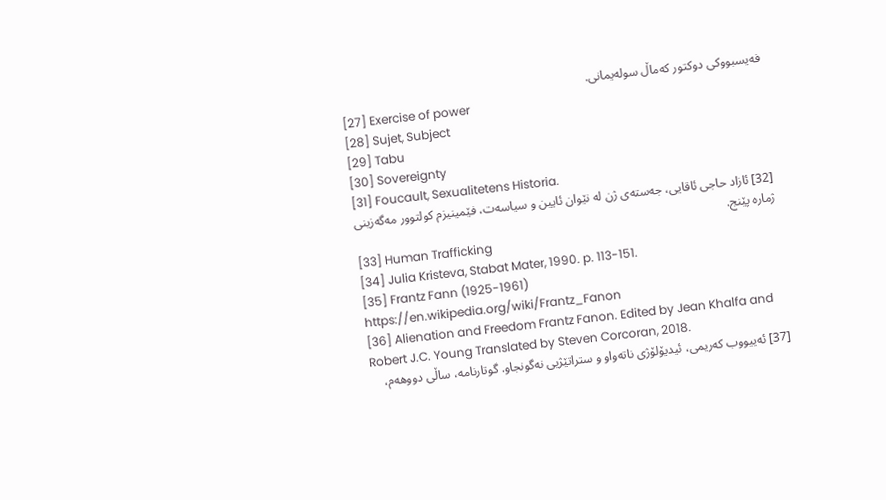فەیسبووکی دوکتور کەماڵ سولەیمانی.
[27] Exercise of power
[28] Sujet, Subject
[29] Tabu
[30] Sovereignty
[31] Foucault, Sexualitetens Historia.
[32] ئازاد حاجی ئاقایی، جەستەی ژن لە نێوان ئایین و سیاسەت، فێمینیزم کولتوور مەگەزینی ژمارە پێنج.
[33] Human Trafficking
[34] Julia Kristeva, Stabat Mater, 1990. p. 113-151.
[35] Frantz Fann (1925-1961) https://en.wikipedia.org/wiki/Frantz_Fanon
[36] Alienation and Freedom Frantz Fanon. Edited by Jean Khalfa and Robert J.C. Young Translated by Steven Corcoran, 2018.
[37] ئەییووب کەریمی، ئیدیۆلۆژی ناتەواو و ستراتێژیی نەگونجاو. گوتارنامە، ساڵی دووهەم،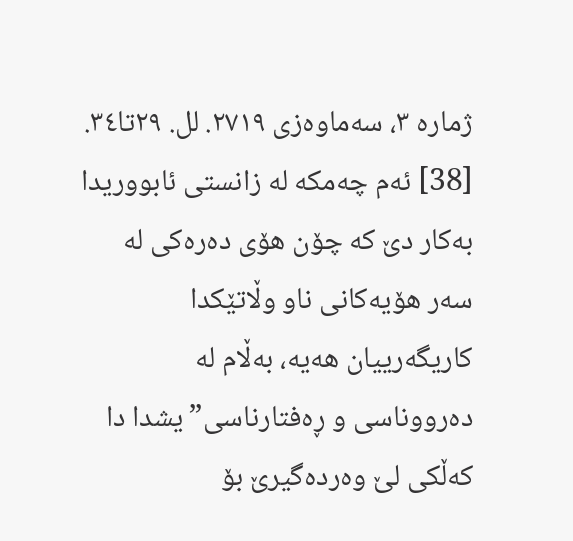ژمارە ٣، سەماوەزی ٢٧١٩. لل. ٢٩تا٣٤.
[38] ئەم چەمکە لە زانستی ئابووریدا بەکار دێ کە چۆن هۆی دەرەکی لە سەر هۆیەکانی ناو وڵاتێکدا کاریگەرییان هەیە، بەڵام لە دەرووناسی و ڕەفتارناسی”یشدا دا کەڵکی لێ وەردەگیرێ بۆ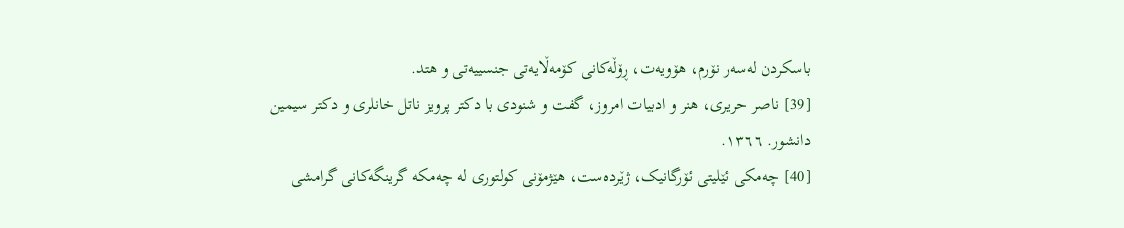باسکردن لەسەر نۆرم، هۆویەت، ڕۆڵەکانی کۆمەڵایەتی جنسییەتی و هتد.
[39] ناصر حریری، هنر و ادبیات امروز، گفت و شنودی با دکتر پرویز ناتل خانلری و دکتر سیمین دانشور. ١٣٦٦.
[40] چەمکی ئێلیتی ئۆرگانیک، ژێردەست، هێژمۆنی کولتوری لە چەمکە گرینگەکانی گرامشی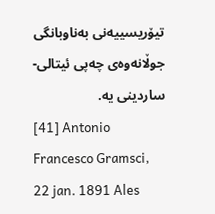تیۆریسییەنی بەناوبانگی جوڵانەوەی چەپی ئیتالی- ساردینی یە.
[41] Antonio Francesco Gramsci, 22 jan. 1891 Ales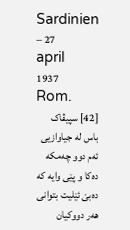Sardinien – 27 april 1937 Rom.
[42] سپیڤاک باس لە جیاوازیی ئەم دوو چەمکە دەکا و پێی وایە کە دەبێ ئێلیت بتوانی هەر دووکیان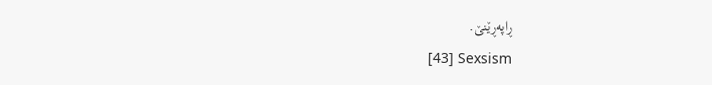ڕاپەڕێنێ.
[43] Sexsism